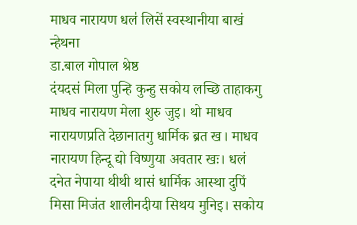माधव नारायण धल॑ लिसें स्वस्थानीया बाखं
न्हेथना
डा.बाल गोपाल श्रेष्ठ
दंयदसं मिला पुन्हि कुन्हु सकोय लच्छि ताहाकगु माधव नारायण मेला शुरु जुइ। थो माधव नारायणप्रति देछानातगु धार्मिक ब्रत ख। माधव नारायण हिन्दू द्यो विष्णुया अवतार खः। धलं दनेत नेपाया थीथी थासं धार्मिक आस्था दुपिं मिसा मिजंत शालीनदीया सिथय मुनिइ। सकोय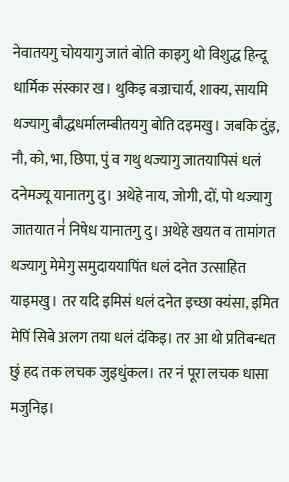नेवातयगु चोययागु जातं बोति काइगु थो विशुद्ध हिन्दू धार्मिक संस्कार ख। थुकिइ बज्राचार्य, शाक्य, सायमि थज्यागु बौद्धधर्मालम्बीतयगु बोति दइमखु। जबकि दुंइ, नौ, को, भा, छिपा, पुं व गथु थज्यागु जातयापिसं धलं दनेमज्यू यानातगु दु। अथेहे नाय, जोगी, दों, पो थज्यागु जातयात न॑ निषेध यानातगु दु। अथेहे खयत व तामांगत थज्यागु मेमेगु समुदाययापिंत धलं दनेत उत्साहित याइमखु। तर यदि इमिसं धलं दनेत इच्छा क्यंसा, इमित मेपिं सिबे अलग तया धलं दंकिइ। तर आ थो प्रतिबन्धत छुं हद तक लचक जुइधुंकल। तर नं पूरा लचक धासा मजुनिइ।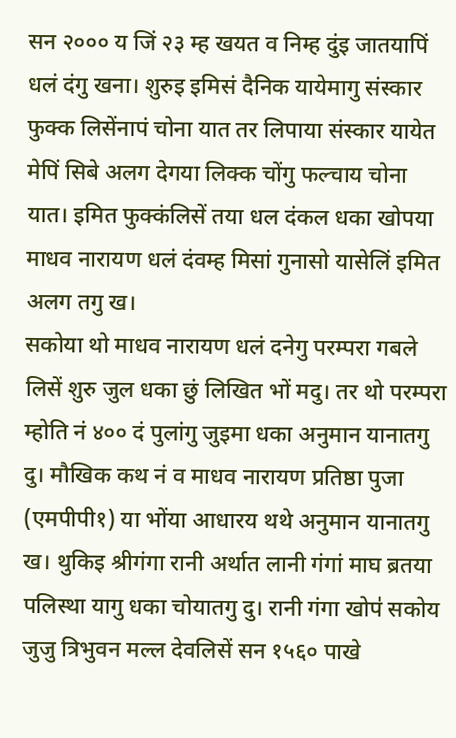सन २००० य जिं २३ म्ह खयत व निम्ह दुंइ जातयापिं धलं दंगु खना। शुरुइ इमिसं दैनिक यायेमागु संस्कार फुक्क लिसेंनापं चोना यात तर लिपाया संस्कार यायेत मेपिं सिबे अलग देगया लिक्क चोंगु फल्चाय चोना यात। इमित फुक्कंलिसें तया धल दंकल धका खोपया माधव नारायण धलं दंवम्ह मिसां गुनासो यासेलिं इमित अलग तगु ख।
सकोया थो माधव नारायण धलं दनेगु परम्परा गबले लिसें शुरु जुल धका छुं लिखित भों मदु। तर थो परम्परा म्होति नं ४०० दं पुलांगु जुइमा धका अनुमान यानातगु दु। मौखिक कथ नं व माधव नारायण प्रतिष्ठा पुजा (एमपीपी१) या भोंया आधारय थथे अनुमान यानातगु ख। थुकिइ श्रीगंगा रानी अर्थात लानी गंगां माघ ब्रतया पलिस्था यागु धका चोयातगु दु। रानी गंगा खोप॑ सकोय जुजु त्रिभुवन मल्ल देवलिसें सन १५६० पाखे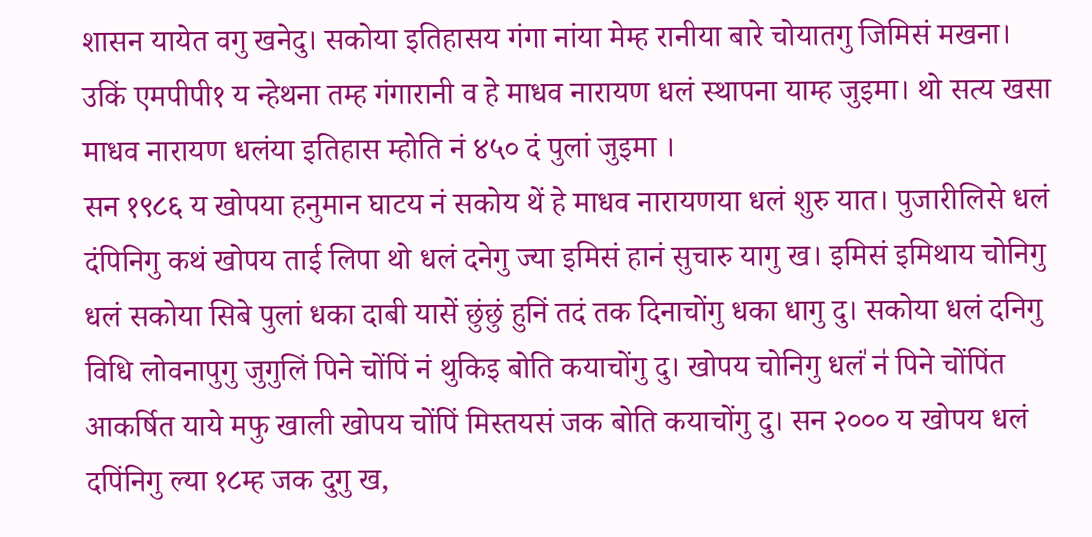शासन यायेत वगु खनेदु। सकोया इतिहासय गंगा नांया मेम्ह रानीया बारे चोयातगु जिमिसं मखना। उकिं एमपीपी१ य न्हेथना तम्ह गंगारानी व हे माधव नारायण धलं स्थापना याम्ह जुइमा। थो सत्य खसा माधव नारायण धलंया इतिहास म्होति नं ४५० दं पुलां जुइमा ।
सन १९८६ य खोपया हनुमान घाटय नं सकोय थें हे माधव नारायणया धलं शुरु यात। पुजारीलिसे धलं दंपिनिगु कथं खोपय ताई लिपा थो धलं दनेगु ज्या इमिसं हानं सुचारु यागु ख। इमिसं इमिथाय चोनिगु धलं सकोया सिबे पुलां धका दाबी यासें छुंछुं हुनिं तदं तक दिनाचोंगु धका धागु दु। सकोया धलं दनिगु विधि लोवनापुगु जुगुलिं पिने चोंपिं नं थुकिइ बोति कयाचोंगु दु। खोपय चोनिगु धलं॑ न॑ पिने चोंपिंत आकर्षित याये मफु खाली खोपय चोंपिं मिस्तयसं जक बोति कयाचोंगु दु। सन २००० य खोपय धलं दपिंनिगु ल्या १८म्ह जक दुगु ख,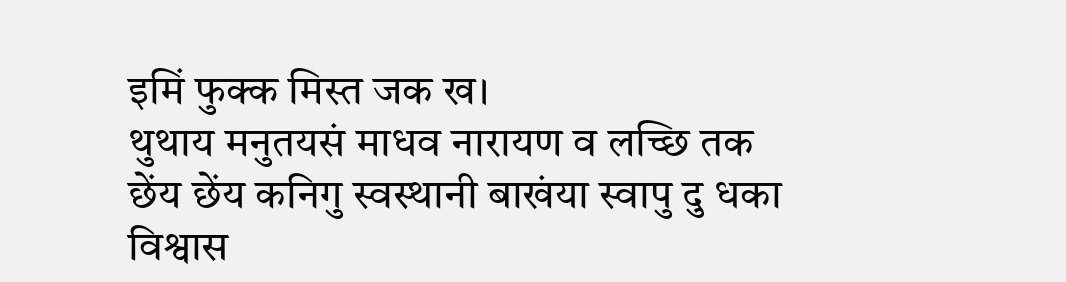इमिं फुक्क मिस्त जक ख।
थुथाय मनुतयसं माधव नारायण व लच्छि तक छेंय छेंय कनिगु स्वस्थानी बाखंया स्वापु दु धका विश्वास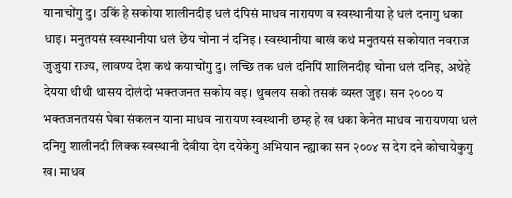यानाचोंगु दु। उकिं हे सकोया शालीनदीइ धलं दंपिसं माधव नारायण व स्वस्थानीया हे धलं दनागु धका धाइ। मनुतयसं स्वस्थानीया धलं छेंय चोना न॑ दनिइ । स्वस्थानीया बाखं कथं मनुतयसं सकोयात नवराज जुजुया राज्य, लावण्य देश कथं कयाचोंगु दु। लच्छि तक धलं दनिपिं शालिनदीइ चोना धलं दनिइ, अथेहे देयया थीथी थासय दोलंदो भक्तजनत सकोय वइ। थुबलय सको तसकं व्यस्त जुइ। सन २००० य भक्तजनतयसं घेबा संकलन याना माधव नारायण स्वस्थानी छम्ह हे ख धका केनेत माधव नारायणया धलं दनिगु शालीनदी लिक्क स्वस्थानी देवीया देग दयेकेगु अभियान न्ह्याका सन २००४ स देग दने कोचायेकुगु ख। माधव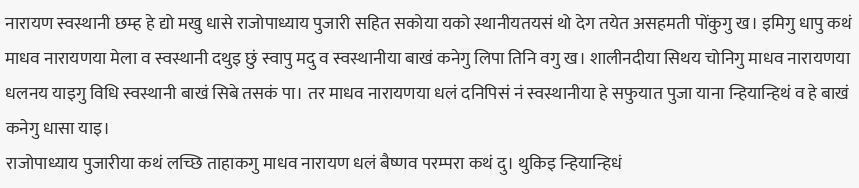नारायण स्वस्थानी छम्ह हे द्यो मखु धासे राजोपाध्याय पुजारी सहित सकोया यको स्थानीयतयसं थो देग तयेत असहमती पोंकुगु ख। इमिगु धापु कथं माधव नारायणया मेला व स्वस्थानी दथुइ छुं स्वापु मदु व स्वस्थानीया बाखं कनेगु लिपा तिनि वगु ख। शालीनदीया सिथय चोनिगु माधव नारायणया धलनय याइगु विधि स्वस्थानी बाखं सिबे तसकं पा। तर माधव नारायणया धलं दनिपिसं नं स्वस्थानीया हे सफुयात पुजा याना न्हियान्हिथं व हे बाखं कनेगु धासा याइ।
राजोपाध्याय पुजारीया कथं लच्छि ताहाकगु माधव नारायण धलं बैष्णव परम्परा कथं दु। थुकिइ न्हियान्हिधं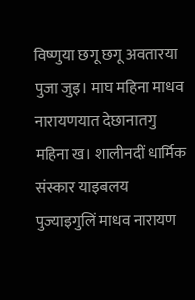विष्णुया छगू छगू अवतारया पुजा जुइ। माघ महिना माधव नारायणयात देछानातगु महिना ख। शालीनदीं धार्मिक संस्कार याइबलय पुज्याइगुलिं माधव नारायण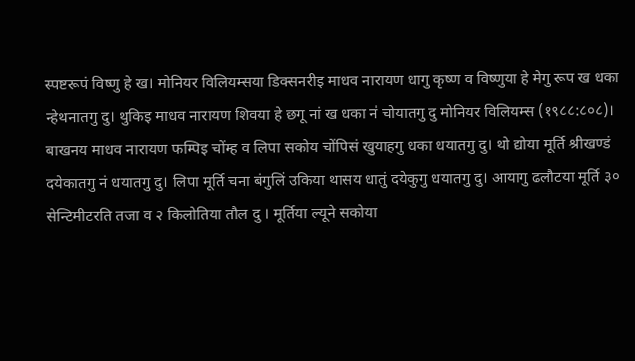स्पष्टरूपं विष्णु हे ख। मोनियर विलियम्सया डिक्सनरीइ माधव नारायण धागु कृष्ण व विष्णुया हे मेगु रूप ख धका न्हेथनातगु दु। थुकिइ माधव नारायण शिवया हे छगू नां ख धका न॑ चोयातगु दु मोनियर विलियम्स (१९८८:८०८)। बाखनय माधव नारायण फम्पिइ चोंम्ह व लिपा सकोय चोंपिसं खुयाहगु धका धयातगु दु। थो द्योया मूर्ति श्रीखण्डं दयेकातगु नं धयातगु दु। लिपा मूर्ति चना बंगुलिं उकिया थासय धातुं दयेकुगु धयातगु दु। आयागु ढलौटया मूर्ति ३० सेन्टिमीटरति तजा व २ किलोतिया तौल दु । मूर्तिया ल्यूने सकोया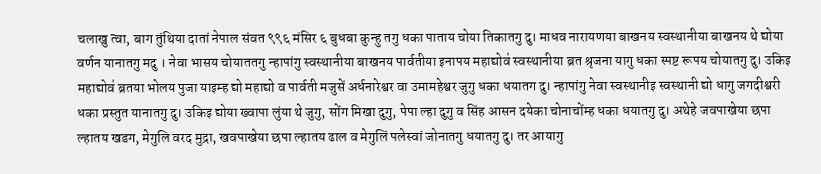चलाखु त्वा, बाग तुंथिया दातां नेपाल संवत ९९६ मंसिर ६ बुधबा कुन्हु तगु धका पाताय चोया तिकातगु दु। माधव नारायणया बाखनय स्वस्थानीया बाखनय थे द्योया वर्णन यानातगु मदु । नेवा भासय चोयाततगु न्हापांगु स्वस्थानीया बाखनय पार्वतीया इनापय महाद्योव॑ स्वस्थानीया ब्रत श्रृजना यागु धका स्पष्ट रूपय चोयातगु दु। उकिइ महाद्योव॑ ब्रतया भोलय पुजा याइम्ह द्यो महाद्यो व पार्वती मजुसें अर्धनारेश्वर वा उमामहेश्वर जुगु धका धयातग दु। न्हापांगु नेवा स्वस्थानीइ स्वस्थानी द्यो धागु जगदीश्वरी धका प्रस्तुत यानातगु दु। उकिइ द्योया ख्वापा लुंया थे जुगु, सोंग मिखा दुगु, पेपा ल्हा दुगु व सिंह आसन दयेका चोनाचोंम्ह धका धयातगु दु। अथेहे जवपाखेया छपा ल्हातय खडग, मेगुलि वरद मुद्रा, खवपाखेया छपा ल्हातय ढाल व मेगुलिं पलेस्वां जोनातगु धयातगु दु। तर आयागु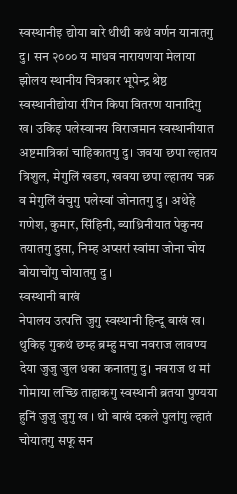स्वस्थानीइ द्योया बारे थीथी कथं वर्णन यानातगु दु। सन २००० य माधव नारायणया मेलाया झोलय स्थानीय चित्रकार भूपेन्द्र श्रेष्ठ स्वस्थानीद्योया रंगिन किपा वितरण यानादिगु ख। उकिइ पलेस्वानय विराजमान स्वस्थानीयात अष्टमात्रिकां चाहिकातगु दु। जवया छपा ल्हातय त्रिशुल, मेगुलिं खडग, खवया छपा ल्हातय चक्र व मेगुलिं वंचुगु पलेस्वां जोनातगु दु । अथेहे गणेश, कुमार, सिंहिनी, ब्याध्रिनीयात पेकुनय तयातगु दुसा, निम्ह अप्सरां स्वांमा जोना चोय बोयाचोंगु चोयातगु दु ।
स्वस्थानी बाखं
नेपालय उत्पत्ति जुगु स्वस्थानी हिन्दू बाखं ख। थुकिइ गुकथं छम्ह ब्रम्हु मचा नवराज लावण्य देया जुजु जुल धका कनातगु दु। नवराज थ मां गोमाया लच्छि ताहाकगु स्वस्थानी ब्रतया पुण्यया हुनिं जुजु जुगु ख । थो बाखं दकले पुलांगु ल्हातं चोयातगु सफू सन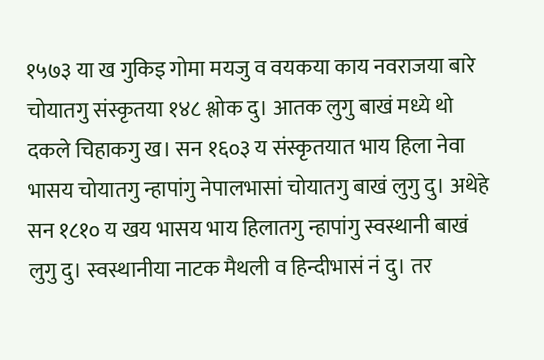१५७३ या ख गुकिइ गोमा मयजु व वयकया काय नवराजया बारे चोयातगु संस्कृतया १४८ श्लोक दु। आतक लुगु बाखं मध्ये थो दकले चिहाकगु ख। सन १६०३ य संस्कृतयात भाय हिला नेवा भासय चोयातगु न्हापांगु नेपालभासां चोयातगु बाखं लुगु दु। अथेहे सन १८१० य खय भासय भाय हिलातगु न्हापांगु स्वस्थानी बाखं लुगु दु। स्वस्थानीया नाटक मैथली व हिन्दीभासं नं दु। तर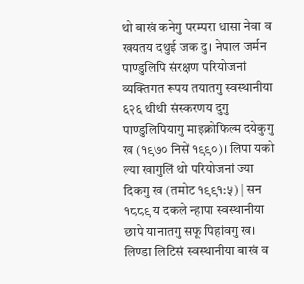थो बाखं कनेगु परम्परा धासा नेवा व खयतय दथुई जक दु। नेपाल जर्मन पाण्डुलिपि संरक्षण परियोजनां व्यक्तिगत रूपय तयातगु स्वस्थानीया ६२६ थीथी संस्करणय दुगु पाण्डुलिपियागु माइक्रोफिल्म दयेकुगु ख (१९७० निसें १९९०)। लिपा यको ल्या खागुलिं थो परियोजनां ज्या दिकगु ख (तमोट १९९१:५) | सन १८८९ य दकले न्हापा स्वस्थानीया छापे यानातगु सफू पिहांवगु ख। लिण्डा लिटिसं स्वस्थानीया बाखं व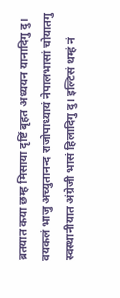ब्रतयात कया छम्ह मिसाया दृष्टिं बृहत अध्ययन यानादिगु दु। वयकलं भाजु अच्युतानन्द राजोपाध्यायं नेपालभासां चोयातगु स्वस्थानीयात अंग्रेजी भासं हिलादिगु दु। इल्टिसं थम्हं नं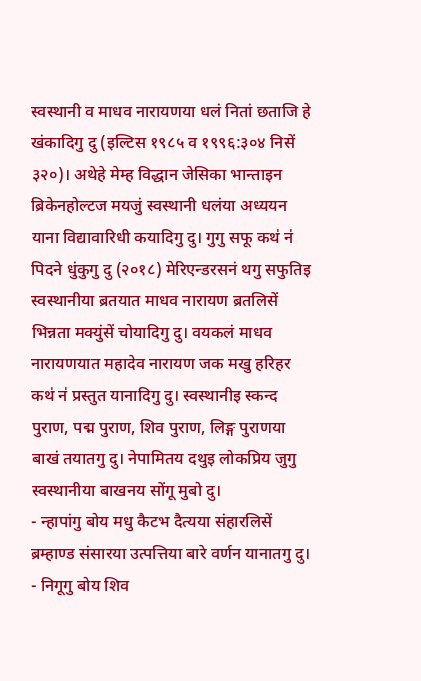स्वस्थानी व माधव नारायणया धलं नितां छताजि हे खंकादिगु दु (इल्टिस १९८५ व १९९६:३०४ निसें ३२०)। अथेहे मेम्ह विद्धान जेसिका भान्ताइन ब्रिकेनहोल्टज मयजुं स्वस्थानी धलंया अध्ययन याना विद्यावारिधी कयादिगु दु। गुगु सफू कथ॑ न॑ पिदने धुंकुगु दु (२०१८) मेरिएन्डरसनं थगु सफुतिइ स्वस्थानीया ब्रतयात माधव नारायण ब्रतलिसें भिन्नता मक्युंसें चोयादिगु दु। वयकलं माधव नारायणयात महादेव नारायण जक मखु हरिहर कथ॑ न॑ प्रस्तुत यानादिगु दु। स्वस्थानीइ स्कन्द पुराण, पद्म पुराण, शिव पुराण, लिङ्ग पुराणया बाखं तयातगु दु। नेपामितय दथुइ लोकप्रिय जुगु स्वस्थानीया बाखनय सोंगू मुबो दु।
- न्हापांगु बोय मधु कैटभ दैत्यया संहारलिसें ब्रम्हाण्ड संसारया उत्पत्तिया बारे वर्णन यानातगु दु।
- निगूगु बोय शिव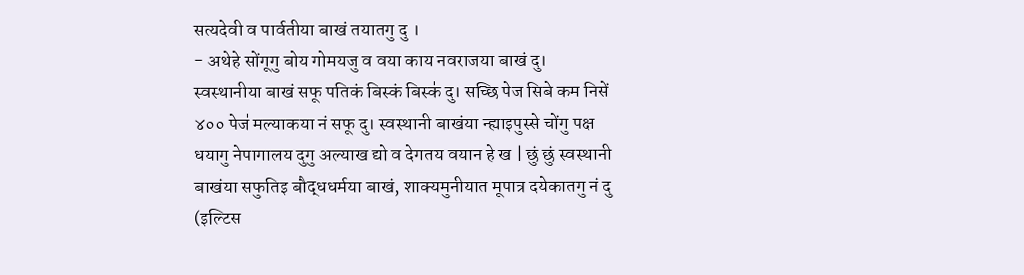सत्यदेवी व पार्वतीया बाखं तयातगु दु ।
- अथेहे सोंगूगु बोय गोमयजु व वया काय नवराजया बाखं दु।
स्वस्थानीया बाखं सफू पतिकं बिस्कं बिस्क॑ दु। सच्छि पेज सिबे कम निसें ४०० पेज॑ मल्याकया नं सफू दु। स्वस्थानी बाखंया न्ह्याइपुस्से चोंगु पक्ष धयागु नेपागालय दुगु अल्याख द्यो व देगतय वयान हे ख | छुं छुं स्वस्थानी बाखंया सफुतिइ बौद्धधर्मया बाखं, शाक्यमुनीयात मूपात्र दयेकातगु नं दु (इल्टिस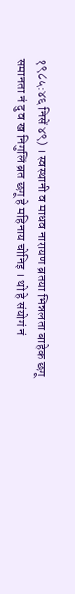१९८५:४६ निसें ४९) । स्वस्थानी व माधव नारायण ब्रतया भिन्नलता बाहेक छगू समानता नं दु व ख निगुलिं ब्रत छगू हे महिनाय चोनिइ । थो हे संयोगं नं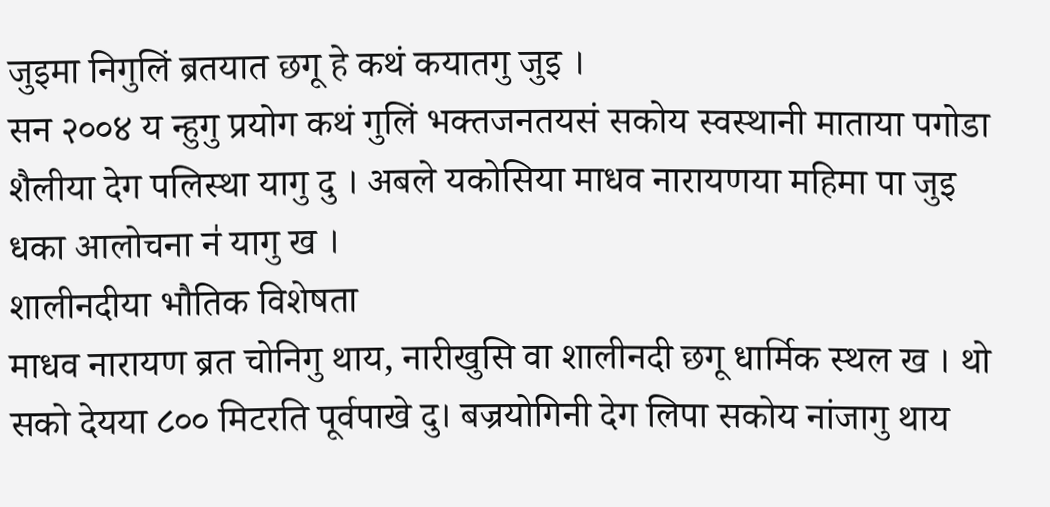जुइमा निगुलिं ब्रतयात छगू हे कथं कयातगु जुइ ।
सन २००४ य न्हुगु प्रयोग कथं गुलिं भक्तजनतयसं सकोय स्वस्थानी माताया पगोडा शैलीया देग पलिस्था यागु दु । अबले यकोसिया माधव नारायणया महिमा पा जुइ धका आलोचना न॑ यागु ख ।
शालीनदीया भौतिक विशेषता
माधव नारायण ब्रत चोनिगु थाय, नारीखुसि वा शालीनदी छगू धार्मिक स्थल ख । थो सको देयया ८०० मिटरति पूर्वपाखे दु। बज्रयोगिनी देग लिपा सकोय नांजागु थाय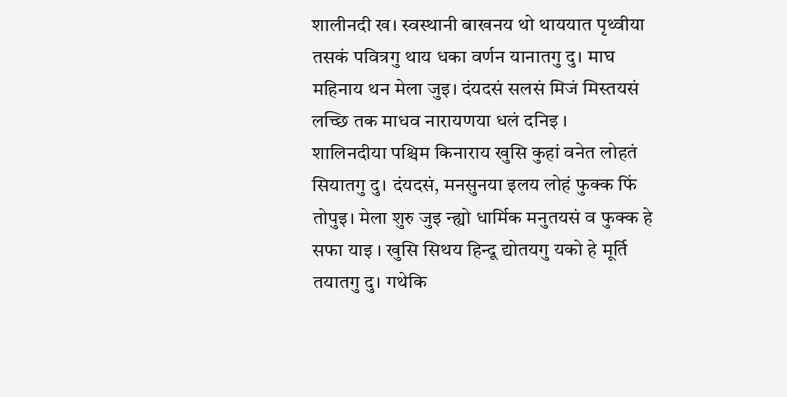शालीनदी ख। स्वस्थानी बाखनय थो थाययात पृथ्वीया तसकं पवित्रगु थाय धका वर्णन यानातगु दु। माघ महिनाय थन मेला जुइ। दंयदसं सलसं मिजं मिस्तयसं लच्छि तक माधव नारायणया धलं दनिइ ।
शालिनदीया पश्चिम किनाराय खुसि कुहां वनेत लोहतं सियातगु दु। दंयदसं, मनसुनया इलय लोहं फुक्क फिं तोपुइ। मेला शुरु जुइ न्ह्यो धार्मिक मनुतयसं व फुक्क हे सफा याइ । खुसि सिथय हिन्दू द्योतयगु यको हे मूर्ति तयातगु दु। गथेकि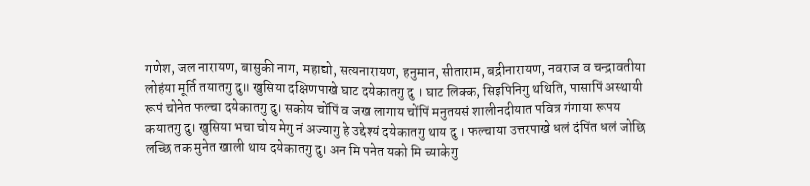गणेश, जल नारायण, बासुकी नाग, महाद्यो, सत्यनारायण, हनुमान, सीताराम, बद्रीनारायण, नवराज व चन्द्रावतीया लोहंया मूर्ति तयातगु दु॥ खुसिया दक्षिणपाखे घाट दयेकातगु दु । घाट लिक्क, सिइपिनिगु थथिति, पासापिं अस्थायी रूपं चोनेत फल्चा दयेकातगु दु। सकोय चोंपिं व जख लागाय चोंपिं मनुतयसं शालीनदीयात पवित्र गंगाया रूपय कयातगु दु। खुसिया भचा चोय मेगु नं अज्यागु हे उद्देश्यं दयेकातगु थाय दु । फल्चाया उत्तरपाखे धलं दंपिंत धलं जोछि लच्छि तक मुनेत खाली थाय दयेकातगु दु। अन मि पनेत यको मि च्याकेगु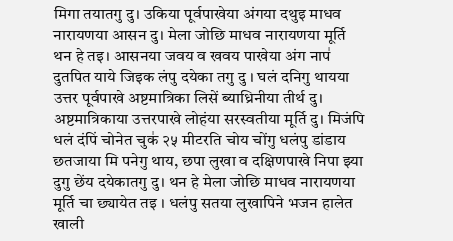मिगा तयातगु दु। उकिया पूर्वपाखेया अंगया दथुइ माधव नारायणया आसन दु। मेला जोछि माधव नारायणया मूर्ति थन हे तइ। आसनया जवय व खवय पाखेया अंग नाप॑ दुतपित याये जिइक लंपु दयेका तगु दु । घलं दनिगु थायया उत्तर पूर्वपाखे अष्टमात्रिका लिसें ब्याध्रिनीया तीर्थ दु। अष्टमात्रिकाया उत्तरपाखे लोहंया सरस्वतीया मूर्ति दु। मिजंपि धलं दंपिं चोनेत चुक॑ २५ मीटरति चोय चोंगु धलंपु डांडाय छतजाया मि पनेगु थाय, छपा लुखा व दक्षिणपाखे निपा झ्या दुगु छेंय दयेकातगु दु। थन हे मेला जोछि माधव नारायणया मूर्ति चा छ्यायेत तइ । धलंपु सतया लुखापिने भजन हालेत खाली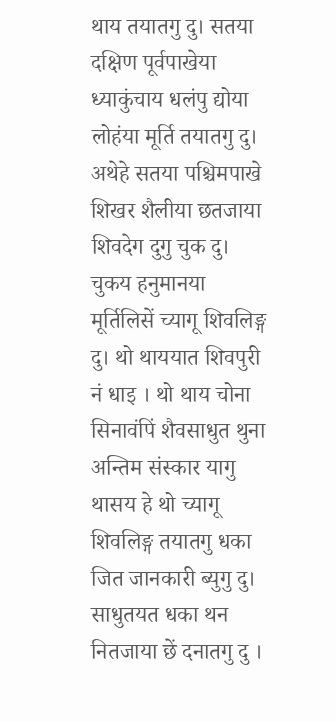थाय तयातगु दु। सतया दक्षिण पूर्वपाखेया ध्याकुंचाय धलंपु द्योया लोहंया मूर्ति तयातगु दु। अथेहे सतया पश्चिमपाखे शिखर शैलीया छतजाया शिवदेग दुगु चुक दु। चुकय हनुमानया मूर्तिलिसें च्यागू शिवलिङ्ग दु। थो थाययात शिवपुरी नं धाइ । थो थाय चोना सिनावंपिं शैवसाधुत थुना अन्तिम संस्कार यागु थासय हे थो च्यागू शिवलिङ्ग तयातगु धका जित जानकारी ब्युगु दु। साधुतयत धका थन नितजाया छें दनातगु दु ।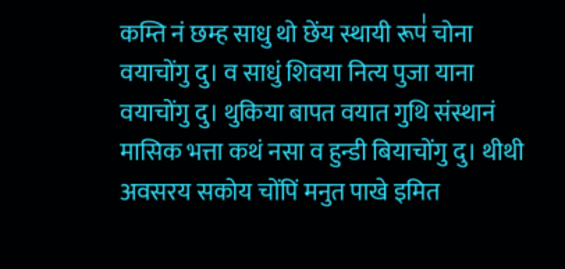कम्ति नं छम्ह साधु थो छेंय स्थायी रूप॑ चोना वयाचोंगु दु। व साधुं शिवया नित्य पुजा याना वयाचोंगु दु। थुकिया बापत वयात गुथि संस्थानं मासिक भत्ता कथं नसा व हुन्डी बियाचोंगु दु। थीथी अवसरय सकोय चोंपिं मनुत पाखे इमित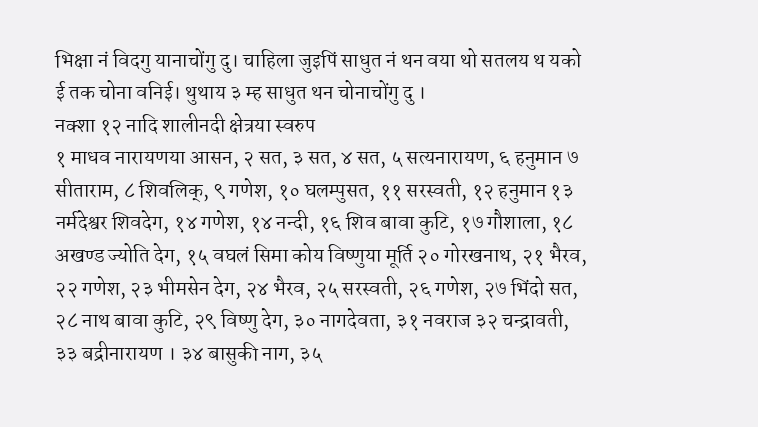भिक्षा नं विदगु यानाचोंगु दु। चाहिला जुइपिं साधुत नं थन वया थो सतलय थ यको ई तक चोना वनिई। थुथाय ३ म्ह साधुत थन चोनाचोंगु दु ।
नक्शा १२ नादि शालीनदी क्षेत्रया स्वरुप
१ माधव नारायणया आसन, २ सत, ३ सत, ४ सत, ५ सत्यनारायण, ६ हनुमान ७ सीताराम, ८ शिवलिक्, ९ गणेश, १० घलम्पुसत, ११ सरस्वती, १२ हनुमान १३ नर्मदेश्वर शिवदेग, १४ गणेश, १४ नन्दी, १६ शिव बावा कुटि, १७ गौशाला, १८ अखण्ड ज्योति देग, १५ वघलं सिमा कोय विष्णुया मूर्ति २० गोरखनाथ, २१ भैरव, २२ गणेश, २३ भीमसेन देग, २४ भैरव, २५ सरस्वती, २६ गणेश, २७ भिंदो सत, २८ नाथ बावा कुटि, २९ विष्णु देग, ३० नागदेवता, ३१ नवराज ३२ चन्द्रावती, ३३ बद्रीनारायण । ३४ बासुकी नाग, ३५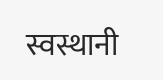स्वस्थानी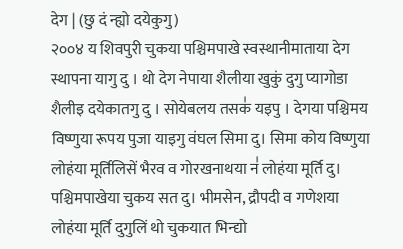देग | (छु दं न्ह्यो दयेकुगु)
२००४ य शिवपुरी चुकया पश्चिमपाखे स्वस्थानीमाताया देग स्थापना यागु दु । थो देग नेपाया शैलीया खुकुं दुगु प्यागोडा शैलीइ दयेकातगु दु । सोयेबलय तसक॑ यइपु । देगया पश्चिमय विष्णुया रूपय पुजा याइगु वंघल सिमा दु। सिमा कोय विष्णुया लोहंया मूर्तिलिसें भैरव व गोरखनाथया न॑ लोहंया मूर्ति दु। पश्चिमपाखेया चुकय सत दु। भीमसेन, द्रौपदी व गणेशया लोहंया मूर्ति दुगुलिं थो चुकयात भिन्द्यो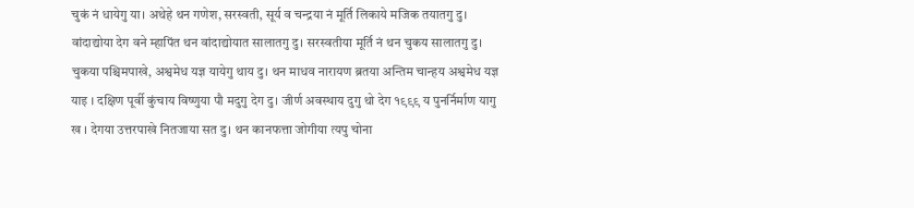चुकं नं धायेगु या। अथेहे थन गणेश, सरस्वती, सूर्य व चन्द्रया नं मूर्ति लिकाये मजिक तयातगु दु। वांदाद्योया देग वने म्हापिंत थन वांदाद्योयात सालातगु दु। सरस्वतीया मूर्ति नं थन चुकय सालातगु दु। चुकया पश्चिमपाखे, अश्वमेध यज्ञ यायेगु थाय दु। थन माधव नारायण ब्रतया अन्तिम चान्हय अश्वमेध यज्ञ याइ । दक्षिण पूर्वी कुंचाय विष्णुया पौ मदुगु देग दु। जीर्ण अवस्थाय दुगु थो देग १९९९ य पुनर्निर्माण यागु ख । देगया उत्तरपाखे नितजाया सत दु। थन कानफत्ता जोगीया त्यपु चोना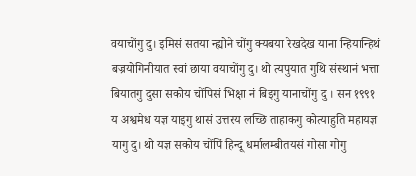वयाचोंगु दु। इमिसं सतया न्ह्योने चोंगु क्यबया रेखदेख याना न्हियान्हिथं बज्रयोगिनीयात स्वां छाया वयाचोंगु दु। थो त्यपुयात गुथि संस्थानं भत्ता बियातगु दुसा सकोय चोंपिसं भिक्षा नं बिइगु यानाचोंगु दु । सन १९९१ य अश्वमेध यज्ञ याइगु थासं उत्तरय लच्छि ताहाकगु कोत्याहुति महायज्ञ यागु दु। थो यज्ञ सकोय चोंपिं हिन्दू धर्मालम्बीतयसं गोसा गोगु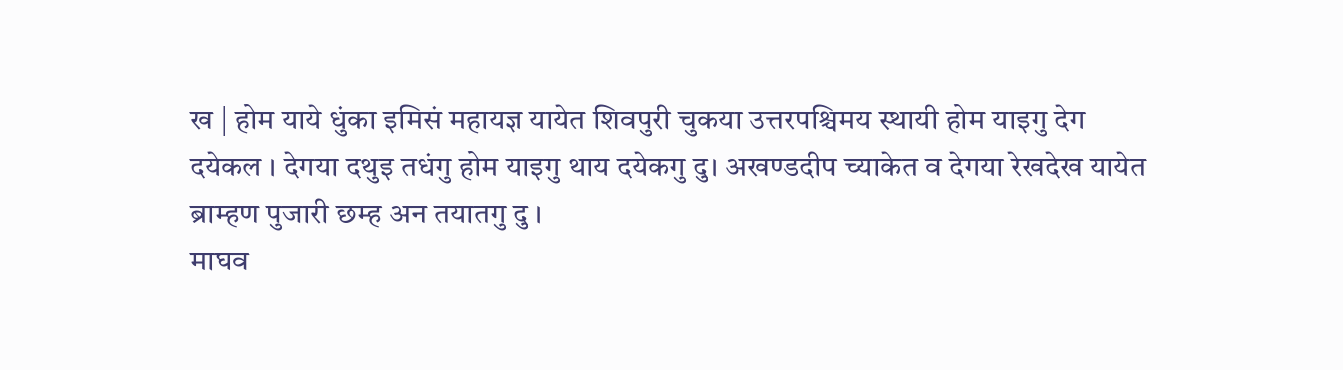ख | होम याये धुंका इमिसं महायज्ञ यायेत शिवपुरी चुकया उत्तरपश्चिमय स्थायी होम याइगु देग दयेकल । देगया दथुइ तधंगु होम याइगु थाय दयेकगु दु। अखण्डदीप च्याकेत व देगया रेखदेख यायेत ब्राम्हण पुजारी छम्ह अन तयातगु दु ।
माघव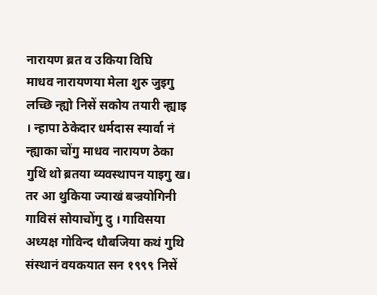नारायण ब्रत व उकिया विघि
माधव नारायणया मेला शुरु जुइगु लच्छि न्ह्यो निसें सकोय तयारी न्ह्याइ । न्हापा ठेकेदार धर्मदास स्यार्वा नं न्ह्याका चोंगु माधव नारायण ठेका गुथिं थो ब्रतया व्यवस्थापन याइगु ख। तर आ थुकिया ज्याखं बज्रयोगिनी गाविसं सोयाचोंगु दु । गाविसया अध्यक्ष गोविन्द धौबजिया कथं गुथि संस्थानं वयकयात सन १९९९ निसें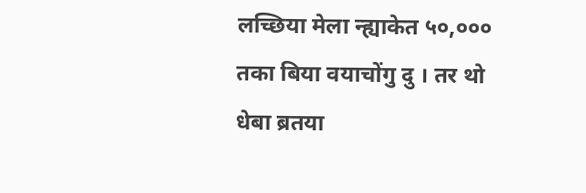लच्छिया मेला न्ह्याकेत ५०,००० तका बिया वयाचोंगु दु । तर थो धेबा ब्रतया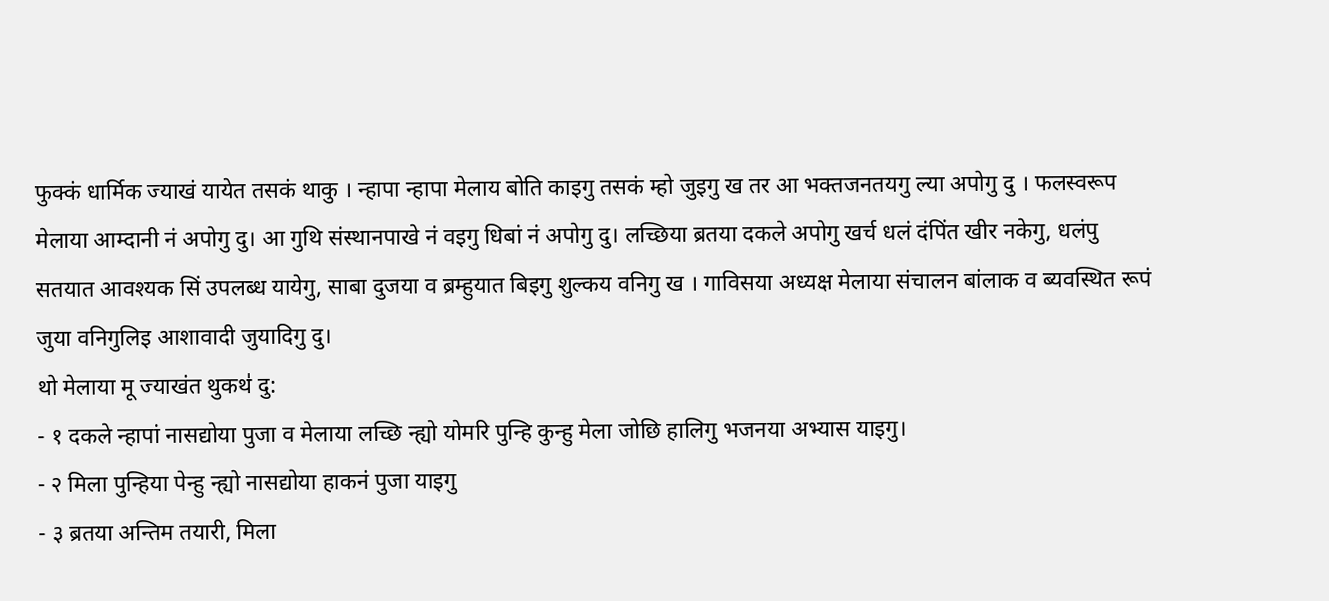फुक्कं धार्मिक ज्याखं यायेत तसकं थाकु । न्हापा न्हापा मेलाय बोति काइगु तसकं म्हो जुइगु ख तर आ भक्तजनतयगु ल्या अपोगु दु । फलस्वरूप मेलाया आम्दानी नं अपोगु दु। आ गुथि संस्थानपाखे नं वइगु धिबां नं अपोगु दु। लच्छिया ब्रतया दकले अपोगु खर्च धलं दंपिंत खीर नकेगु, धलंपु सतयात आवश्यक सिं उपलब्ध यायेगु, साबा दुजया व ब्रम्हुयात बिइगु शुल्कय वनिगु ख । गाविसया अध्यक्ष मेलाया संचालन बांलाक व ब्यवस्थित रूपं जुया वनिगुलिइ आशावादी जुयादिगु दु।
थो मेलाया मू ज्याखंत थुकथ॑ दु:
- १ दकले न्हापां नासद्योया पुजा व मेलाया लच्छि न्ह्यो योमरि पुन्हि कुन्हु मेला जोछि हालिगु भजनया अभ्यास याइगु।
- २ मिला पुन्हिया पेन्हु न्ह्यो नासद्योया हाकनं पुजा याइगु
- ३ ब्रतया अन्तिम तयारी, मिला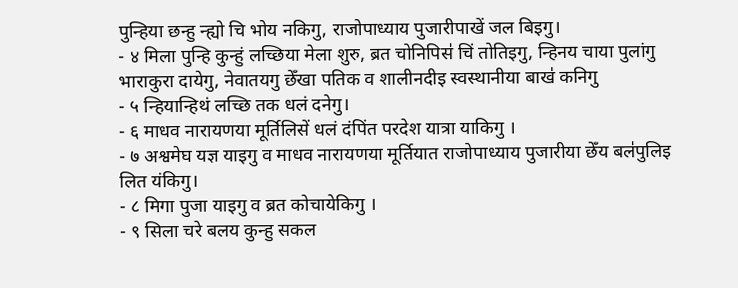पुन्हिया छन्हु न्ह्यो चि भोय नकिगु, राजोपाध्याय पुजारीपाखें जल बिइगु।
- ४ मिला पुन्हि कुन्हुं लच्छिया मेला शुरु, ब्रत चोनिपिस॑ चिं तोतिइगु, न्हिनय चाया पुलांगु भाराकुरा दायेगु, नेवातयगु छेँखा पतिक व शालीनदीइ स्वस्थानीया बाख॑ कनिगु
- ५ न्हियान्हिथं लच्छि तक धलं दनेगु।
- ६ माधव नारायणया मूर्तिलिसें धलं दंपिंत परदेश यात्रा याकिगु ।
- ७ अश्वमेघ यज्ञ याइगु व माधव नारायणया मूर्तियात राजोपाध्याय पुजारीया छेँय बल॑पुलिइ लित यंकिगु।
- ८ मिगा पुजा याइगु व ब्रत कोचायेकिगु ।
- ९ सिला चरे बलय कुन्हु सकल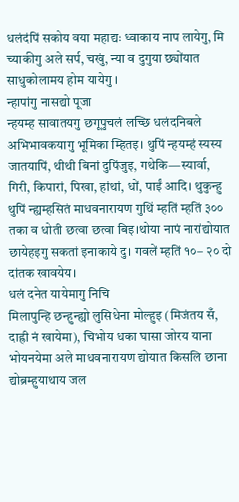धलंदंपिं सकोय वया महाद्यः ध्वाकाय नाप लायेगु, मि च्याकीगु अले सर्प, चखुं, न्या व दुगुया छ्योंयात साधुकोलामय होम यायेगु ।
न्हापांगु नासद्यो पूजा
न्हयम्ह सावातयगु छगूपुचलं लच्छि धलंदनिबले अभिभावकयागु भूमिका म्हितइ। थुपिं न्हयम्हं स्यस्य जातयापिं, थीथी बिनां दुपिंजुइ, गथेकि—स्यार्वा, गिरी, किपारां, पिखा, हांथां, धों, पाईं आदि। थुकुन्हु थुपिं न्ह्यम्हसितं माधवनारायण गुथिं म्हतिं म्हतिं ३०० तका व धोती छत्वा छत्वा बिइ।थोया नापं नारांद्योयात छायेहइगु सकतां इनाकाये दु। गवलें म्हतिं १०– २० दो दांतक खावयेय।
धलं दनेत यायेमागु निचि
मिलापुन्हि छन्हुन्ह्यो लुसिधेना मोल्हुइ (मिजंतय सँ, दाह्री नं खायेमा), चिभोय धका घासा जोरय याना भोयनयेमा अले माधवनारायण द्योयात किसलि छाना द्योब्रम्हुयाथाय जल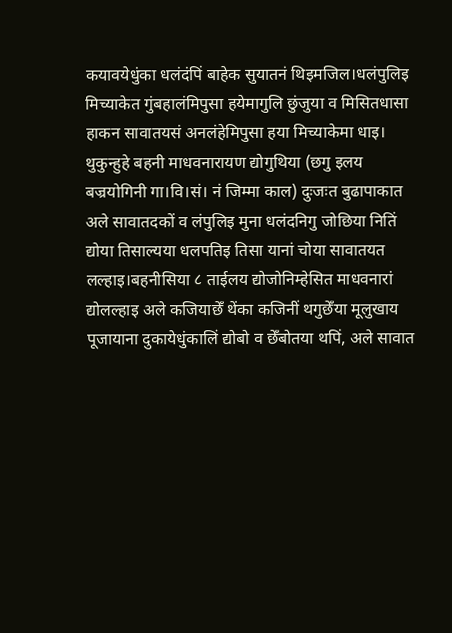कयावयेधुंका धलंदंपिं बाहेक सुयातनं थिइमजिल।धलंपुलिइ मिच्याकेत गुंबहालंमिपुसा हयेमागुलि छुंजुया व मिसितधासा हाकन सावातयसं अनलंहेमिपुसा हया मिच्याकेमा धाइ।
थुकुन्हुहे बहनी माधवनारायण द्योगुथिया (छगु इलय बज्रयोगिनी गा।वि।सं। नं जिम्मा काल) दुःजःत बुढापाकात अले सावातदकों व लंपुलिइ मुना धलंदनिगु जोछिया नितिं द्योया तिसाल्यया धलपतिइ तिसा यानां चोया सावातयत लल्हाइ।बहनीसिया ८ ताईलय द्योजोनिम्हेसित माधवनारां द्योलल्हाइ अले कजियाछेँ थेंका कजिनीं थगुछेँया मूलुखाय पूजायाना दुकायेधुंकालिं द्योबो व छेँबोतया थपिं, अले सावात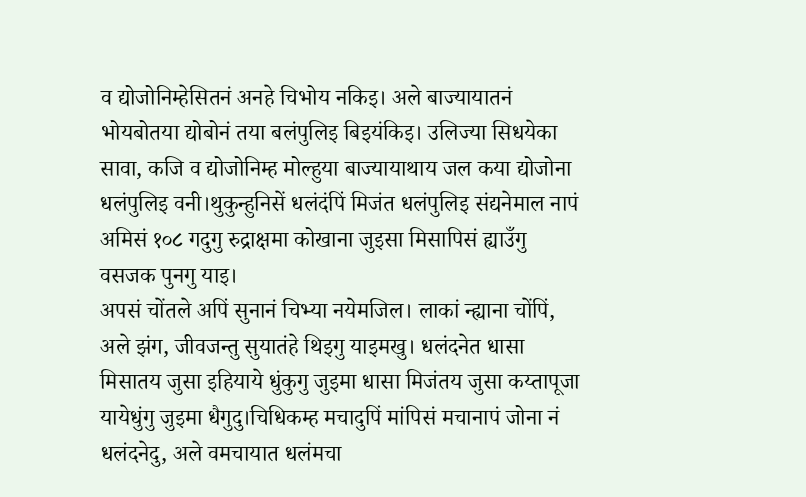व द्योजोनिम्हेसितनं अनहे चिभोय नकिइ। अले बाज्यायातनं भोयबोतया द्योबोनं तया बलंपुलिइ बिइयंकिइ। उलिज्या सिधयेका सावा, कजि व द्योजोनिम्ह मोल्हुया बाज्यायाथाय जल कया द्योजोना धलंपुलिइ वनी।थुकुन्हुनिसें धलंदंपिं मिजंत धलंपुलिइ संद्यनेमाल नापं अमिसं १०८ गदुगु रुद्राक्षमा कोखाना जुइसा मिसापिसं ह्याउँगु वसजक पुनगु याइ।
अपसं चोंतले अपिं सुनानं चिभ्या नयेमजिल। लाकां न्ह्याना चोंपिं, अले झंग, जीवजन्तु सुयातंहे थिइगु याइमखु। धलंदनेत धासा मिसातय जुसा इहियाये धुंकुगु जुइमा धासा मिजंतय जुसा कय्तापूजा यायेधुंगु जुइमा धैगुदु।चिधिकम्ह मचादुपिं मांपिसं मचानापं जोना नं धलंदनेदु, अले वमचायात धलंमचा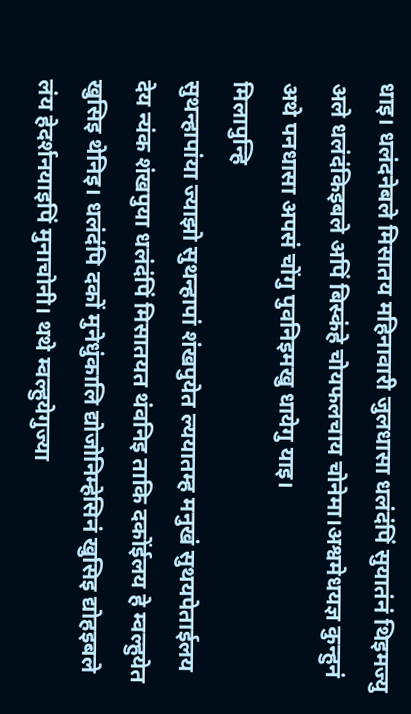धाइ। धलंदनेबले मिसातय महिनावारी जुलधासा धलंदंपिं सुयातंनं थिइमज्यु अले धलंदंकिइबले अपिं बिस्कंहे चोयफलचाय चोनेमा।अश्वमेधयज्ञ कुन्हुनं अथे पनधासा अपसं चोंगु पुवनिइमखु धायेगु याइ।
मिलापुन्हि
सुथन्हापांया ज्याझो सुथन्हापां शंखपुयेत ल्ययातम्ह मनुखं सुथयपेताईलय देय न्यंक शंखपुया धलंदंपिं मिसातयत थंवनिइ ताकि दकोंईलय हे म्वल्हुयेत खुसिइ थेनिइ। धलंदंपि दकों मुनेधुंकालि द्योजोनिम्हेसिनं खुसिइ द्योहइबले लंय हेदर्शनयाइपिं मुनाचोनी। थथे म्वल्हुयेगुज्या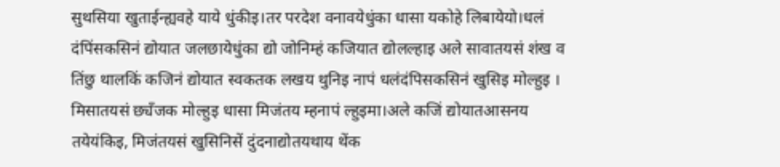सुथसिया खुताईन्ह्यवहे याये धुंकीइ।तर परदेश वनावयेधुंका धासा यकोहे लिबायेयो।धलं दंपिंसकसिनं द्योयात जलछायेधुंका द्यो जोनिम्हं कजियात द्योलल्हाइ अले सावातयसं शंख व तिंछु थालकिं कजिनं द्योयात स्वकतक लखय थुनिइ नापं धलंदंपिसकसिनं खुसिइ मोल्हुइ । मिसातयसं छ्यँजक मोल्हुइ धासा मिजंतय म्हनापं ल्हुइमा।अले कजिं द्योयातआसनय तयेयंकिइ, मिजंतयसं खुसिनिसें दुंदनाद्योतयथाय थेंक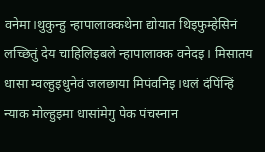वनेमा।थुकुन्हु न्हापालाक्कथेना द्योयात थिइफुम्हेसिनं लच्छितुं देय चाहिलिइबले न्हापालाक्क वनेदइ। मिसातय धासा म्वल्हुइधुनेवं जलछाया मिपंवनिइ।धलं दंपिंन्हिं न्याक मोल्हुइमा धासांमेगु पेक पंचस्नान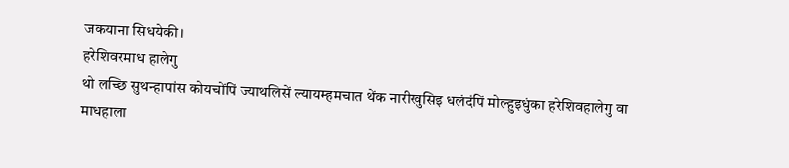जकयाना सिधयेकी।
हरेशिवरमाध हालेगु
थो लच्छि सुथन्हापांस कोयचोंपिं ज्याथलिसें ल्यायम्हमचात थेंक नारीखुसिइ धलंदंपिं मोल्हुइधुंका हरेशिवहालेगु वा माधहाला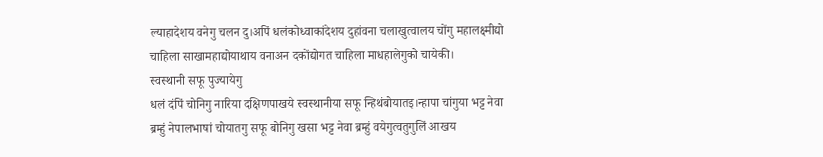ल्याहादेशय वनेगु चलन दु।अपिं धलंकोध्वाकांदेशय दुहांवना चलाखुत्वालय चोंगु महालक्ष्मीद्यो चाहिला साखामहाद्योयाथाय वनाअन दकोंद्योगत चाहिला माधहालेगुको चायेकी।
स्वस्थानी सफू पुज्यायेगु
धलं दंपिं चोनिगु नारिया दक्षिणपाखये स्वस्थानीया सफू न्हिथंबोयातइ।न्हापा चांगुया भट्ट नेवा ब्रम्हुं नेपालभाषां चोयातगु सफू बोनिगु खसा भट्ट नेवा ब्रम्हुं वयेगुत्वतुगुलिं आखय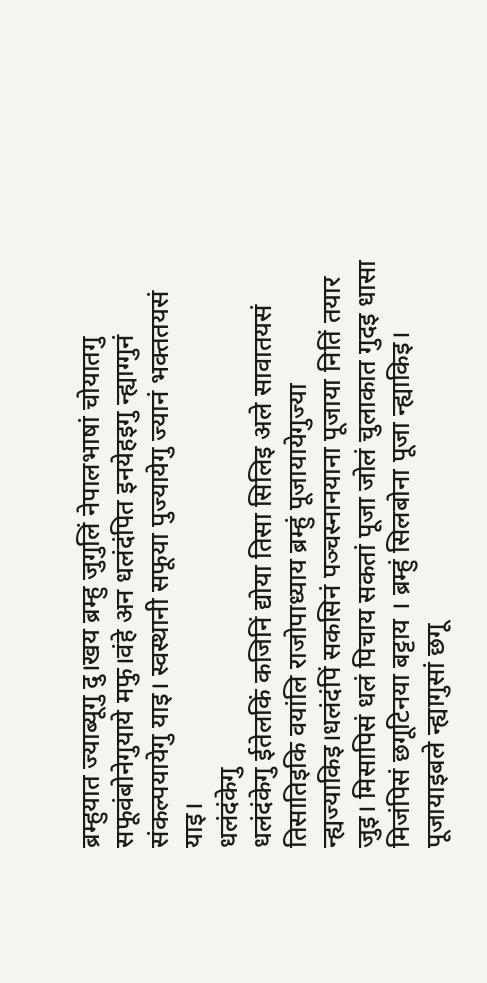ब्रम्हुयात ज्याब्यूगु दु।खय ब्रम्हु जुगुलिं नेपालभाषां चोयातगु सफूवंबोनेगुयाये मफु।वंहे अन धलंदंपित इनयेहइगु न्ह्याग्गुनं संकल्पयायेगु याइ। स्वस्थानी सफूया पुज्यायेगु ज्यानं भक्ततयसं याइ।
धलंदंकेगु
धलंदंकेगु ईतेलकिं कजिनिं द्योया तिसा सिलिइ अले सावातयसं तिसातिइकि वयांलि राजोपाध्याय ब्रम्हुं पूजायायेगुज्या न्ह्यज्याकिइ।धलंदंपिं सकसिनं पञ्चस्नानयाना पूजाया नितिं तयार जुइ। मिसापिसं धलं पिचाय सकतां पूजा जोलं चुलाकात गुदइ धासा मिजंपिसं छगूटिनया बट्टाय । ब्रम्हुं सिलबोना पूजा न्ह्याकिइ। पूजायाइबले न्ह्यागुसां छगू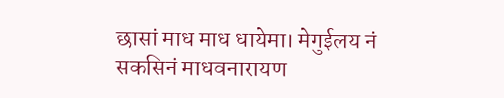छासां माध माध धायेमा। मेगुईलय नं सकसिनं माधवनारायण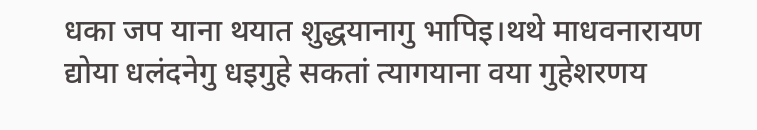धका जप याना थयात शुद्धयानागु भापिइ।थथे माधवनारायण द्योया धलंदनेगु धइगुहे सकतां त्यागयाना वया गुहेशरणय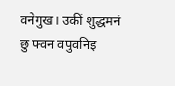वनेगुख। उकीं शुद्धमनं छु फ्वन वपुवनिइ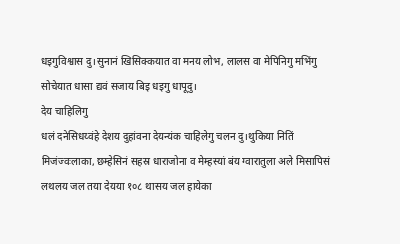धइगुविश्वास दु।सुनानं खिसिक्कयात वा मनय लोभ, लालस वा मेपिनिगु मभिंगु सोचेयात धासा द्यवं सजाय बिइ धइगु धापूदु।
देय चाहिलिगु
धलं दनेसिधय्वंहे देशय दुहांवना देयन्यंक चाहिलेगु चलन दु।थुकिया नितिं मिजंज्वःलाका, छम्हेसिनं सहस्र धाराजोना व मेम्हस्यां बंय ग्वारातुला अले मिसापिसं लथलय जल तया देयया १०८ थासय जल हायेका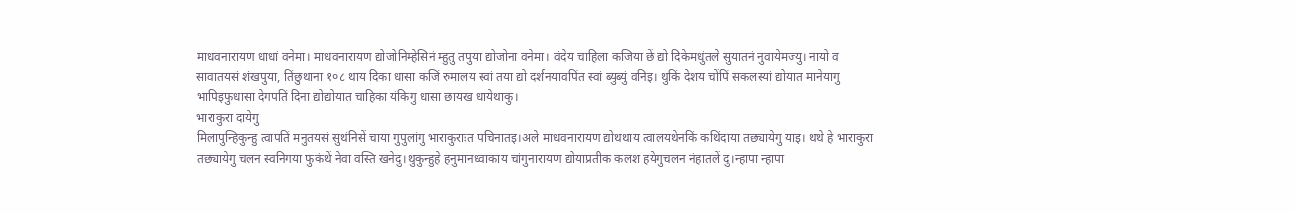माधवनारायण धाधां वनेमा। माधवनारायण द्योजोनिम्हेसिनं म्हुतु तपुया द्योजोना वनेमा। वंदेय चाहिला कजिया छें द्यो दिकेमधुंतले सुयातनं नुवायेमज्यु। नायो व सावातयसं शंखपुया, तिंछुथाना १०८ थाय दिका धासा कजिं रुमालय स्वां तया द्यो दर्शनयावपिंत स्वां ब्युब्युं वनिइ। थुकिं देशय चोंपिं सकलस्यां द्योयात मानेयागु भापिइफुधासा देगपतिं दिना द्योद्योयात चाहिका यंकिगु धासा छायख धायेथाकु।
भाराकुरा दायेगु
मिलापुन्हिकुन्हु त्वापतिं मनुतयसं सुथंनिसें चाया गुपुलांगु भाराकुराःत पचिनातइ।अले माधवनारायण द्योथथाय त्वालयथेनकिं कथिंदाया तछ्यायेगु याइ। थथे हे भाराकुरा तछ्यायेगु चलन स्वनिगया फुकंथें नेवा वस्ति खनेदु।थुकुन्हुहे हनुमानध्वाकाय चांगुनारायण द्योयाप्रतीक कलश हयेगुचलन नंहातलें दु।न्हापा न्हापा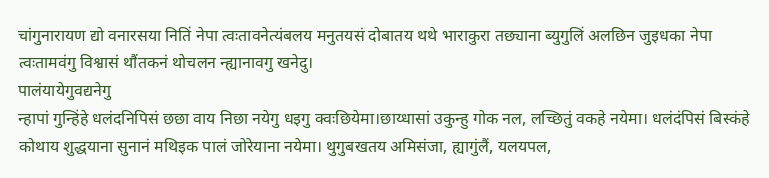चांगुनारायण द्यो वनारसया नितिं नेपा त्वःतावनेत्यंबलय मनुतयसं दोबातय थथे भाराकुरा तछ्याना ब्युगुलिं अलछिन जुइधका नेपा त्वःतामवंगु विश्वासं थौंतकनं थोचलन न्ह्यानावगु खनेदु।
पालंयायेगुवद्यनेगु
न्हापां गुन्हिंहे धलंदनिपिसं छछा वाय निछा नयेगु धइगु क्वःछियेमा।छाय्धासां उकुन्हु गोक नल, लच्छितुं वकहे नयेमा। धलंदंपिसं बिस्कंहे कोथाय शुद्धयाना सुनानं मथिइक पालं जोरेयाना नयेमा। थुगुबखतय अमिसंजा, ह्यागुंलैं, यलयपल,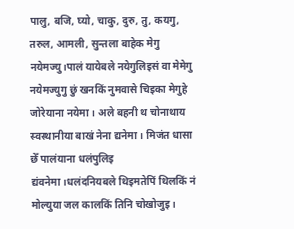पालु, बजि, घ्यो, चाकु, दुरु, तु, कयगु, तरुल, आमली, सुन्तला बाहेक मेगु नयेमज्यु।पालं यायेबले नयेगुलिइसं वा मेमेगु नयेमज्युगु छुं खनकिं नुमवासे चिइका मेगुहे जोरेयाना नयेमा। अले बहनी थ चोनाथाय स्वस्थानीया बाखं नेना द्यनेमा। मिजंत धासा छेँ पालंयाना धलंपुलिइ द्यंवनेमा।धलंदनियबले थिइमतेपिं थिलकिं नं मोल्युया जल कालकिं तिनि चोखोजुइ।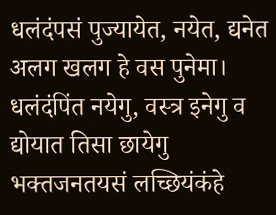धलंदंपसं पुज्यायेत, नयेत, द्यनेत अलग खलग हे वस पुनेमा।
धलंदंपिंत नयेगु, वस्त्र इनेगु व द्योयात तिसा छायेगु
भक्तजनतयसं लच्छियंकंहे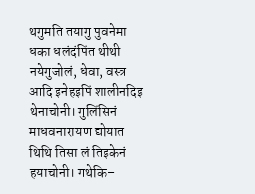थगुमति तयागु पुवनेमा धका धलंदंपिंत थीथी नयेगुजोलं, धेवा, वस्त्र आदि इनेहइपिं शालीनदिइ थेनाचोनी। गुलिंसिनं माधवनारायण द्योयात थिथि तिसा लं तिइकेनं हयाचोनी। गथेकि–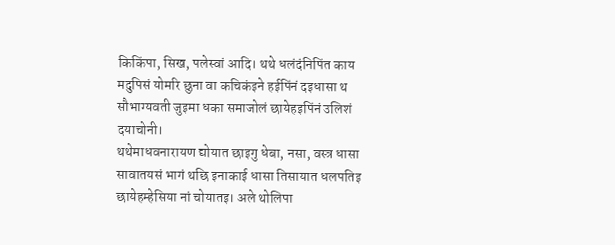किकिंपा, सिख, पलेस्वां आदि। थथे धलंदंनिपिंत काय मदुपिसं योमरि छुना वा कचिकंइने हईपिंनं दइधासा थ सौभाग्यवती जुइमा धका समाजोलं छायेहइपिंनं उलिशं दयाचोनी।
थथेमाधवनारायण द्योयात छाइगु धेबा, नसा, वस्त्र धासा सावातयसं भागं थछि इनाकाई धासा तिसायात धलपतिइ छायेहम्हेसिया नां चोयातइ। अले थोलिपा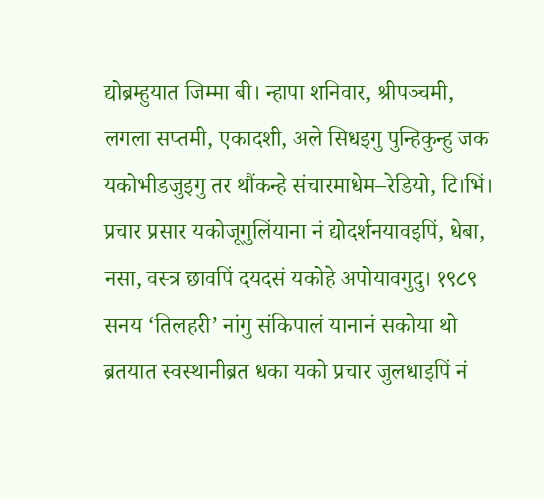द्योब्रम्हुयात जिम्मा बी। न्हापा शनिवार, श्रीपञ्चमी, लगला सप्तमी, एकादशी, अले सिधइगु पुन्हिकुन्हु जक यकोभीडजुइगु तर थौंकन्हे संचारमाधेम–रेडियो, टि।भिं। प्रचार प्रसार यकोजूगुलिंयाना नं द्योदर्शनयावइपिं, धेबा, नसा, वस्त्र छावपिं दयदसं यकोहे अपोयावगुदु। १९८९ सनय ‘तिलहरी’ नांगु संकिपालं यानानं सकोया थो ब्रतयात स्वस्थानीब्रत धका यको प्रचार जुलधाइपिं नं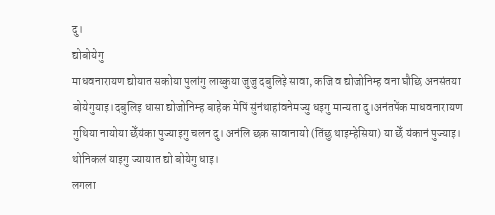दु।
द्योबोयेगु
माधवनारायण द्योयात सकोया पुलांगु लाय्कुया जुजु दबुलिइे सावा, कजि व द्योजोनिम्ह वना घौछि अनसंतया बोयेगुयाइ।दबुलिइ धासा द्योजोनिम्ह बाहेक मेपिं सुंनंथाहांवनेमज्यु धइगु मान्यता दु।अनंतपेंक माधवनारायण गुथिया नायोया छेँयंका पुज्याइगु चलन दु। अनंलि छक सावानायो (तिंछु थाइम्हेसिया) या छेँ यंकानं पुज्याइ। थोनिकलं याइगु ज्यायात द्यो बोयेगु धाइ।
लगला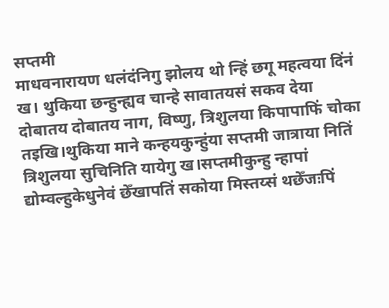सप्तमी
माधवनारायण धलंदंनिगु झोलय थो न्हिं छगू महत्वया दिंनं ख। थुकिया छन्हुन्ह्यव चान्हे सावातयसं सकव देया दोबातय दोबातय नाग, विष्णु, त्रिशुलया किपापाफिं चोका तइखि।थुकिया माने कन्हयकुन्हुंया सप्तमी जात्राया नितिं त्रिशुलया सुचिनिति यायेगु ख।सप्तमीकुन्हु न्हापां द्योम्वल्हुकेधुनेवं छेँखापतिं सकोया मिस्तय्सं थछेँजःपिं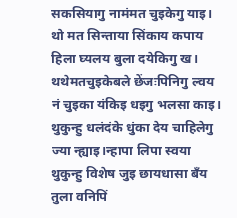सकसियागु नामंमत चुइकेगु याइ। थो मत सिन्ताया सिंकाय कपाय हिला घ्यलय बुला दयेकिगु ख। थथेमतचुइकेबले छेंजःपिनिगु ल्वय नं चुइका यंकिइ धइगु भलसा काइ। थुकुन्हु धलंदंके धुंका देय चाहिलेगु ज्या न्ह्याइ।न्हापा लिपा स्वया थुकुन्हु विशेष जुइ छायधासा बँय तुला वनिपिं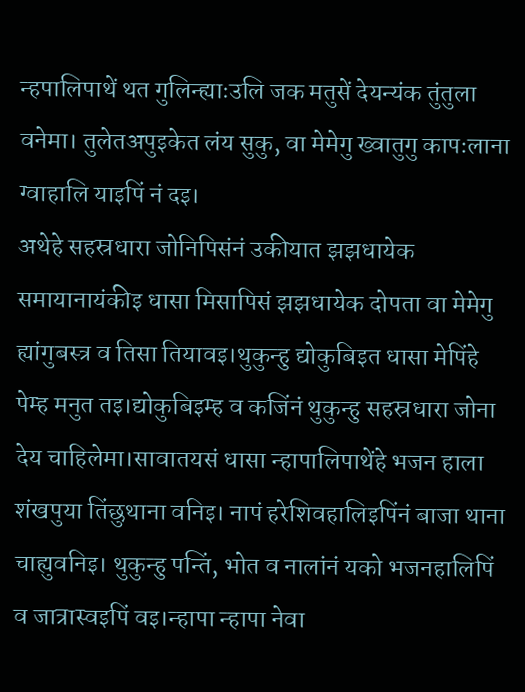न्हपालिपाथें थत गुलिन्ह्याःउलि जक मतुसें देयन्यंक तुंतुला वनेमा। तुलेतअपुइकेत लंय सुकु, वा मेमेगु ख्वातुगु कापःलाना ग्वाहालि याइपिं नं दइ।
अथेहे सहस्रधारा जोनिपिसंनं उकीयात झझधायेक समायानायंकीइ धासा मिसापिसं झझधायेक दोपता वा मेमेगु ह्यांगुबस्त्र व तिसा तियावइ।थुकुन्हु द्योकुबिइत धासा मेपिंहे पेम्ह मनुत तइ।द्योकुबिइम्ह व कजिंनं थुकुन्हु सहस्रधारा जोना देय चाहिलेमा।सावातयसं धासा न्हापालिपाथेंहे भजन हाला शंखपुया तिंछुथाना वनिइ। नापं हरेशिवहालिइपिंनं बाजा थाना चाह्युवनिइ। थुकुन्हु पन्तिं, भोत व नालांनं यको भजनहालिपिं व जात्रास्वइपिं वइ।न्हापा न्हापा नेवा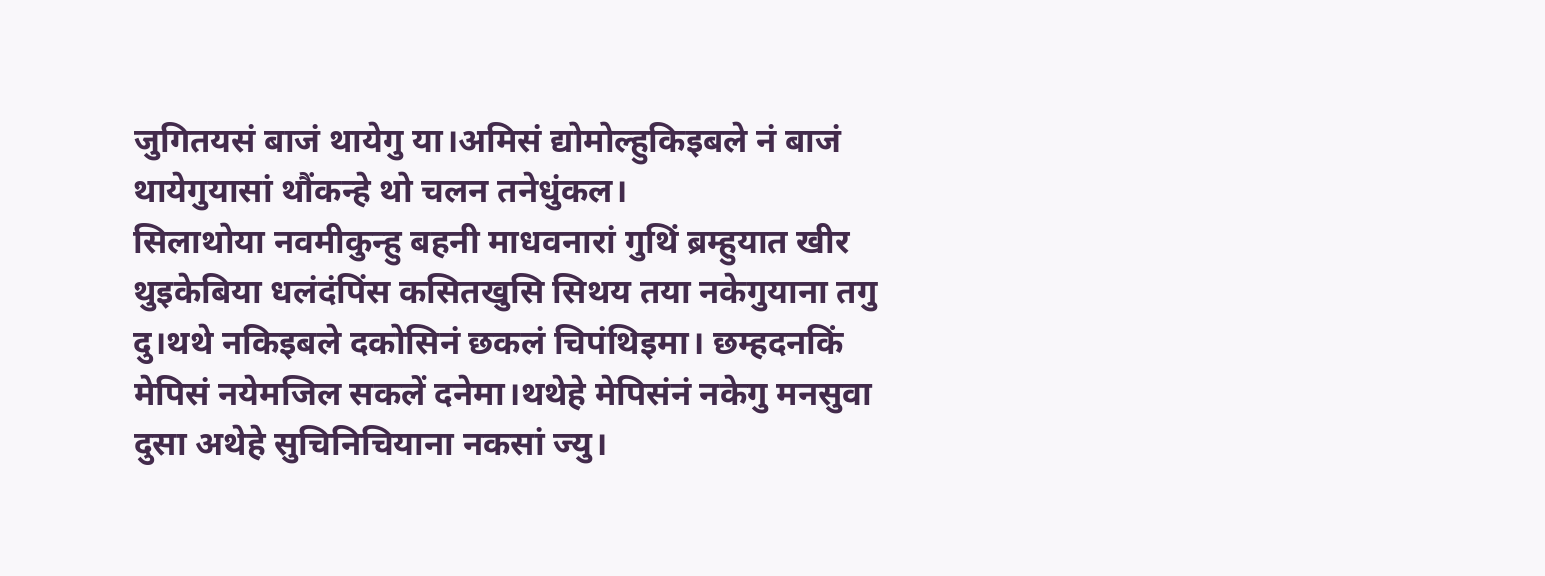जुगितयसं बाजं थायेगु या।अमिसं द्योमोल्हुकिइबले नं बाजं थायेगुयासां थौंकन्हे थो चलन तनेधुंकल।
सिलाथोया नवमीकुन्हु बहनी माधवनारां गुथिं ब्रम्हुयात खीर थुइकेबिया धलंदंपिंस कसितखुसि सिथय तया नकेगुयाना तगु दु।थथे नकिइबले दकोसिनं छकलं चिपंथिइमा। छम्हदनकिं मेपिसं नयेमजिल सकलें दनेमा।थथेहे मेपिसंनं नकेगु मनसुवा दुसा अथेहे सुचिनिचियाना नकसां ज्यु।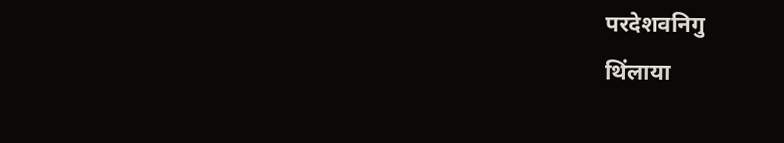परदेशवनिगु
थिंलाया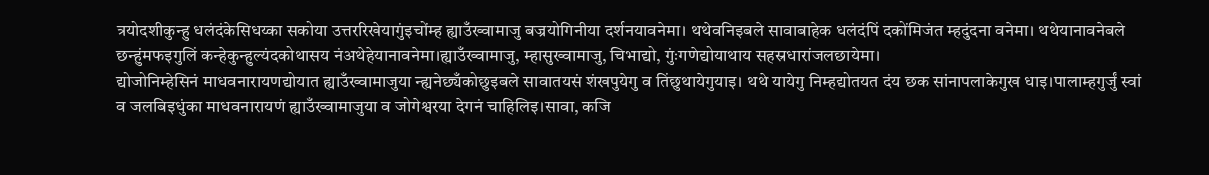त्रयोदशीकुन्हु धलंदंकेसिधय्का सकोया उत्तररिखेयागुंइचोंम्ह ह्याउँख्वामाजु बज्रयोगिनीया दर्शनयावनेमा। थथेवनिइबले सावाबाहेक धलंदंपिं दकोंमिजंत म्हदुंदना वनेमा। थथेयानावनेबले छन्हुंमफइगुलिं कन्हेकुन्हुल्यंदकोथासय नंअथेहेयानावनेमा।ह्याउँख्वामाजु, म्हासुख्वामाजु, चिभाद्यो, गुंःगणेद्योयाथाय सहस्रधारांजलछायेमा।
द्योजोनिम्हेसिनं माधवनारायणद्योयात ह्याउँख्वामाजुया न्ह्यनेछ्यँकोछुइबले सावातयसं शंखपुयेगु व तिंछुथायेगुयाइ। थथे यायेगु निम्हद्योतयत दंय छक सांनापलाकेगुख धाइ।पालाम्हगुर्जुं स्वां व जलबिइधुंका माधवनारायणं ह्याउँख्वामाजुया व जोगेश्वरया देगनं चाहिलिइ।सावा, कजि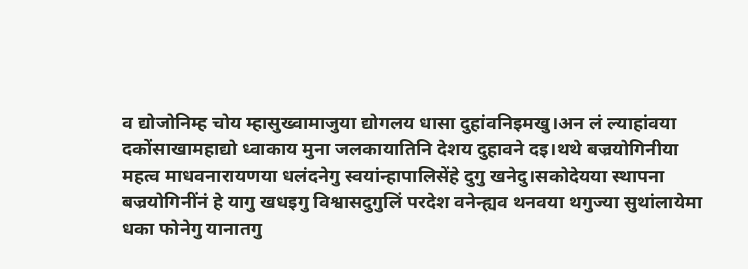व द्योजोनिम्ह चोय म्हासुख्वामाजुया द्योगलय धासा दुहांवनिइमखु।अन लं ल्याहांवया दकोंसाखामहाद्यो ध्वाकाय मुना जलकायातिनि देशय दुहावने दइ।थथे बज्रयोगिनीया महत्व माधवनारायणया धलंदनेगु स्वयांन्हापालिसेंहे दुगु खनेदु।सकोदेयया स्थापना बज्रयोगिनींनं हे यागु खधइगु विश्वासदुगुलिं परदेश वनेन्ह्यव थनवया थगुज्या सुथांलायेमा धका फोनेगु यानातगु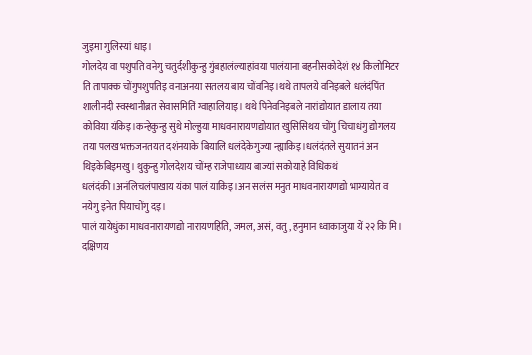जुइमा गुलिस्यां धाइ।
गोलदेय वा पशुपति वनेगु चतुर्दशीकुन्हु गुंबहालंल्याहांवया पालंयाना बहनीसकोदेशं १४ किलोमिटर ति तापाक्क चोंगुपशुपतिइ वनाअनया सतलय बाय चोंवनिइ।थथे तापलये वनिइबले धलंदंपिंत शालीनदी स्वस्थानीब्रत सेवासमितिं ग्वाहालियाइ। थथे पिनेवनिइबले नारांद्योयात डालाय तया कोविया यंकिइ।कन्हेकुन्हु सुथे मोल्हुया माधवनारायणद्योयात खुसिसिथय चोंगु चिचाधंगु द्योगलय तया पलख भक्तजनतयत दशंनयाके बियालि धलंदेकेगुज्या न्ह्याकिइ।धलंदंतले सुयातनं अन थिइकेबिइमखु। थुकुन्हु गोलदेशय चोंम्ह राजेपाध्याय बाज्यां सकोयाहे विधिकथं धलंदंकी।अनंलिचलंपाखाय यंका पालं याकिइ।अन सलंस मनुत माधवनारायणद्यो भाग्यायेत व नयेगु इनेत पियाचोंगु दइ।
पालं यायेधुंका माधवनारायणद्यो नारायणहिति, जमल, असं, वतु, हनुमान ध्वाकाजुया यें २२ कि मि। दक्षिणय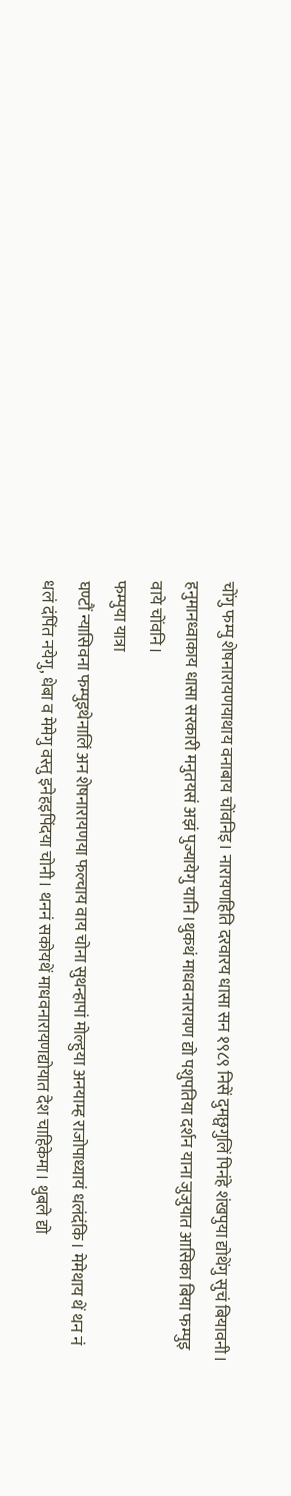चोंगु फम्पु शेषनारायणयाथाय वनाबाय चोंवनिइ। नारायणहिति दरवारय धासा सन १९८९ निसें दुमछ्वगुलिं पिनंहे शंखपुया द्योथेंगु सुचं बियावनी। हनुमानध्वाकाय धासा सरकारी मनुतयसं अझं पुज्यायेगु यानि।थुकथं माधवनारायण द्यो पशुपतिया दर्शन याना जुजुयात आसिका बिया फम्पुइ वाये चोंवनि।
फम्पुया यात्रा
घण्टौं न्यासिवना फम्पुइथेनालिं अन शेषनारायणया फल्चाय वाय चोना सुथन्हापां मोल्हुया अनयाम्ह राजोपाध्यायं धलंदंकि। मेमेथाय थें थन नं धलं दंपिंत नयेगु, धेबा व मेमेगु वस्तु इनेहइपिंदया चोनी। थननं सकोयथें माधवनारायणद्योयात देश चाहिकेमा। थुबले द्यो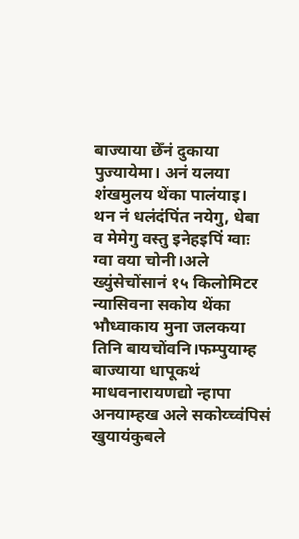बाज्याया छेँनं दुकाया पुज्यायेमा। अनं यलया शंखमुलय थेंका पालंयाइ। थन नं धलंदंपिंत नयेगु, धेबा व मेमेगु वस्तु इनेहइपिं ग्वाः ग्वा वया चोनी।अले ख्युंसेचोंसानं १५ किलोमिटर न्यासिवना सकोय थेंका भौध्वाकाय मुना जलकया तिनि बायचोंवनि।फम्पुयाम्ह बाज्याया धापूकथं माधवनारायणद्यो न्हापा अनयाम्हख अले सकोय्च्वंपिसं खुयायंकुबले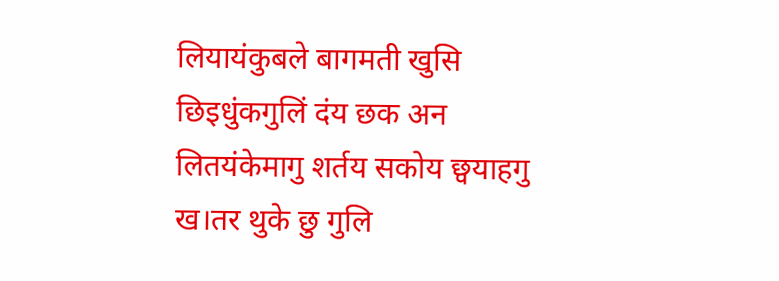लियायंकुबले बागमती खुसि छिइधुंकगुलिं दंय छक अन लितयंकेमागु शर्तय सकोय छ्वयाहगु ख।तर थुके छु गुलि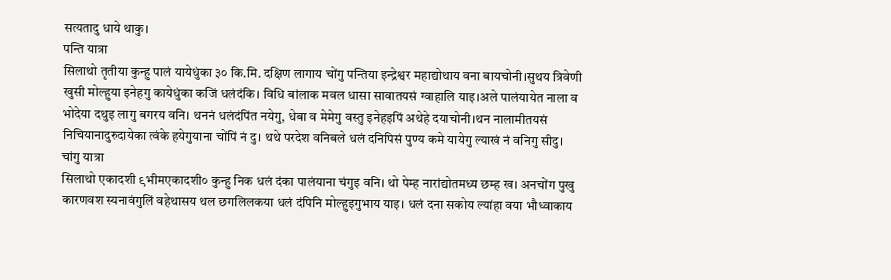सत्यतादु धाये थाकु।
पन्ति यात्रा
सिलाथो तृतीया कुन्हु पालं यायेधुंका ३० कि.मि. दक्षिण लागाय चोंगु पन्तिया इन्द्रेश्वर महाद्योथाय वना बायचोनी।सुथय त्रिवेणी खुसी मोल्हुया इनेहगु कायेधुंका कजिं धलंदंकि। विधि बांलाक मवल धासा सावातयसं ग्वाहालि याइ।अले पालंयायेत नाला व भोदेया दथुइ लागु बगरय वनि। थननं धलंदंपिंत नयेगु, धेबा व मेमेगु वस्तु इनेहइपिं अथेहे दयाचोनी।थन नालामीतयसं निचियानादुरुदायेका त्वंके हयेगुयाना चोंपिं नं दु। थथे परदेश वनिबले धलं दनिपिसं पुण्य कमे यायेगु ल्याखं नं वनिगु सीदु।
चांगु यात्रा
सिलाथो एकादशी ९भीमएकादशी० कुन्हु निक धलं दंका पालंयाना चंगुइ वनि। थो पेम्ह नारांद्योतमध्य छम्ह ख। अनचोंग पुखु कारणवश स्यनावंगुलिं वहेथासय थल छगलिलकया धलं दंपिनि मोल्हुइगुभाय याइ। धलं दना सकोय ल्यांहा वया भौध्वाकाय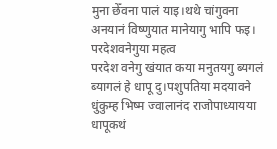मुना छेँवना पालं याइ।थथे चांगुवना अनयानं विष्णुयात मानेयागु भापि फइ।
परदेशवनेगुया महत्व
परदेश वनेगु खंयात कया मनुतयगु ब्यगलं ब्यागलं हे धापू दु।पशुपतिया मदयावने धुंकुम्ह भिष्म ज्वालानंद राजोपाध्यायया धापूकथं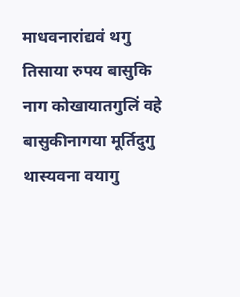माधवनारांद्यवं थगु तिसाया रुपय बासुकि नाग कोखायातगुलिं वहे बासुकीनागया मूर्तिदुगु थास्यवना वयागु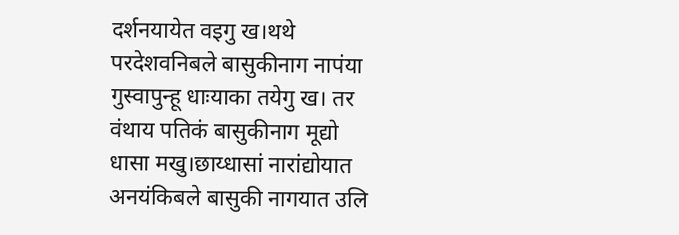दर्शनयायेत वइगु ख।थथे परदेशवनिबले बासुकीनाग नापंया गुस्वापुन्हू धाःयाका तयेगु ख। तर वंथाय पतिकं बासुकीनाग मूद्यो धासा मखु।छाय्धासां नारांद्योयात अनयंकिबले बासुकी नागयात उलि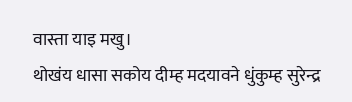वास्ता याइ मखु।
थोखंय धासा सकोय दीम्ह मदयावने धुंकुम्ह सुरेन्द्र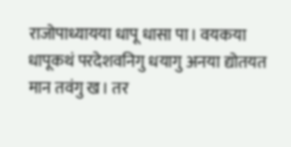राजोपाध्यायया धापू धासा पा। वयकया धापूकथं परदेशवनिगु धयागु अनया द्योतयत मान तवंगु ख। तर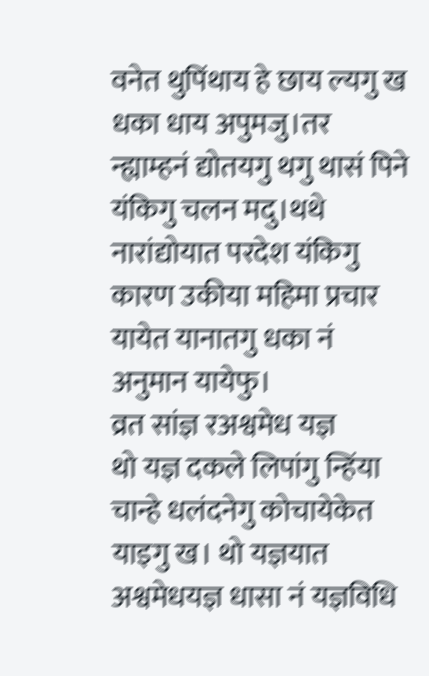वनेत थुपिंथाय हे छाय ल्यगु ख धका धाय अपुमजु।तर न्ह्याम्हनं द्योतयगु थगु थासं पिने यंकिगु चलन मदु।थथे नारांद्योयात परदेश यंकिगु कारण उकीया महिमा प्रचार यायेत यानातगु धका नं अनुमान यायेफु।
व्रत सांज्ञ रअश्वमेध यज्ञ
थो यज्ञ दकले लिपांगु न्हिंया चान्हे धलंदनेगु कोचायेकेत याइगु ख। थो यज्ञयात अश्वमेधयज्ञ धासा नं यज्ञविधि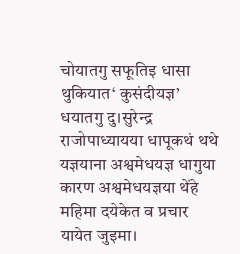चोयातगु सफूतिइ धासा थुकियात‘ कुसंदीयज्ञ’ धयातगु दु।सुरेन्द्र राजोपाध्यायया धापूकथं थथे यज्ञयाना अश्वमेधयज्ञ धागुया कारण अश्वमेधयज्ञया थेंहे महिमा दयेकेत व प्रचार यायेत जुइमा।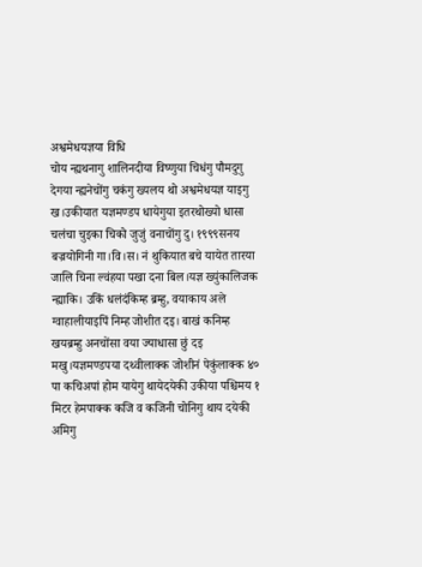अश्वमेधयज्ञया विधि
चोय न्ह्यथनागु शालिनदीया विष्णुया चिधंगु पौमदुगु देगया न्ह्यनेचोंगु चकंगु ख्यलय थो अश्वमेधयज्ञ याइगु ख।उकीयात यज्ञमण्डप धायेगुया इतरथोख्यो धासा चलंचा चुइका चिको जुजुं वनाचोंगु दु। १९९९सनय बज्रयोगिनी गा।वि।स। नं थुकियात बचे यायेत तारया जालि चिना ल्वंहया पखा दना बिल।यज्ञ ख्युंकालिजक न्ह्याकि। उकिं धलंदंकिम्ह ब्रम्हु, वयाकाय अले ग्वाहालीयाइपिं निम्ह जोशीत दइ। बाखं कनिम्ह खयब्रम्हु अनचोंसा वया ज्याधासा छुं दइ मखु।यज्ञमण्डपया दथ्वीलाक्क जोशीनं पेकुंलाक्क ४० पा कचिअपां होम यायेगु थायेदयेकी उकीया पश्चिमय १ मिटर हेमपाक्क कजि व कजिनी चोनिगु थाय दयेकी अमिगु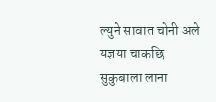ल्युने सावात चोनी अले यज्ञया चाकछि सुकुबाला लाना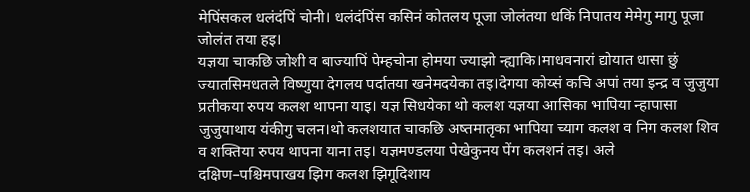मेपिंसकल धलंदंपिं चोनी। धलंदंपिंस कसिनं कोतलय पूजा जोलंतया धकिं निपातय मेमेगु मागु पूजा जोलंत तया हइ।
यज्ञया चाकछि जोशी व बाज्यापिं पेम्हचोना होमया ज्याझो न्ह्याकि।माधवनारां द्योयात धासा छुं ज्यातसिमधतले विष्णुया देगलय पर्दातया खनेमदयेका तइ।देगया कोय्सं कचि अपां तया इन्द्र व जुजुया प्रतीकया रुपय कलश थापना याइ। यज्ञ सिधयेका थो कलश यज्ञया आसिका भापिया न्हापासा जुजुयाथाय यंकीगु चलन।थो कलशयात चाकछि अष्तमातृका भापिया च्याग कलश व निग कलश शिव व शक्तिया रुपय थापना याना तइ। यज्ञमण्डलया पेखेकुनय पेंग कलशनं तइ। अले दक्षिण–पश्चिमपाखय झिग कलश झिगूदिशाय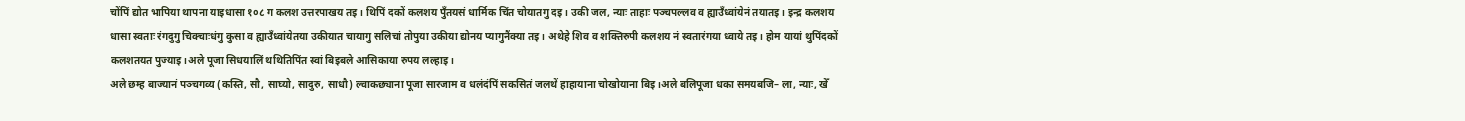चोंपिं द्योत भापिया थापना याइधासा १०८ ग कलश उत्तरपाखय तइ। थिपिं दकों कलशय पुँतयसं धार्मिक चिंत चोयातगु दइ। उकी जल, न्याः ताहाः पञ्चपल्लव व ह्याउँध्वांयेनं तयातइ। इन्द्र कलशय धासा स्वताः रंगदुगु चिक्चाःधंगु कुसा व ह्याउँध्वांयेतया उकीयात चायागु सलिचां तोपुया उकीया द्योनय प्यागुनैंक्या तइ। अथेहे शिव व शक्तिरुपी कलशय नं स्वतारंगया ध्वाये तइ। होम यायां थुपिंदकों कलशतयत पुज्याइ।अले पूजा सिधयालिं थथितिपिंत स्वां बिइबले आसिकाया रुपय लल्हाइ।
अले छम्ह बाज्यानं पञ्चगव्य (कस्ति, सौ, साघ्यो, सादुरु, साधौ) ल्वाकछ्याना पूजा सारजाम व धलंदंपिं सकसितं जलथें हाहायाना चोखोयाना बिइ।अले बलिपूजा धका समयबजि– ला, न्याः, खेँ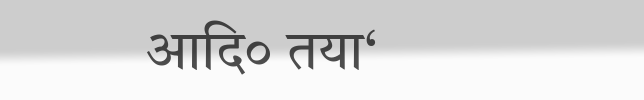आदि० तया‘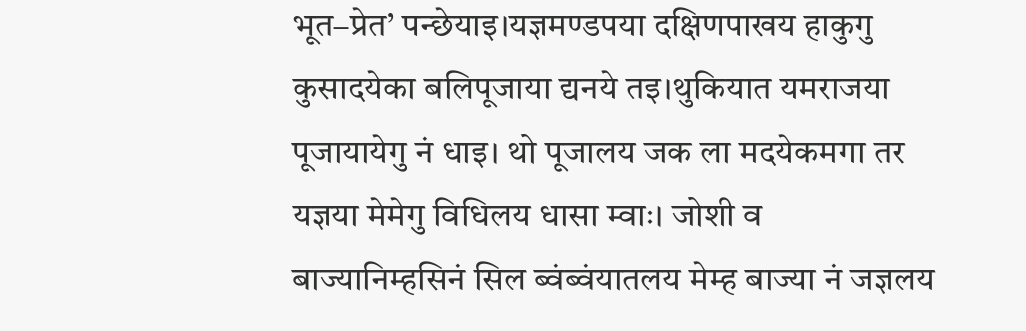भूत–प्रेत’ पन्छेयाइ।यज्ञमण्डपया दक्षिणपाखय हाकुगु कुसादयेका बलिपूजाया द्यनये तइ।थुकियात यमराजया पूजायायेगु नं धाइ। थो पूजालय जक ला मदयेकमगा तर यज्ञया मेमेगु विधिलय धासा म्वाः। जोशी व बाज्यानिम्हसिनं सिल ब्वंब्वंयातलय मेम्ह बाज्या नं जज्ञलय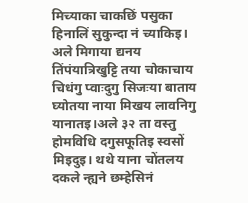मिच्याका चाकछिं पसुका हिनालिं सुकुन्दा नं च्याकिइ।
अले मिगाया द्यनय तिंपंयात्रिखुट्टि तया चोकाचाय चिधंगु प्वाःदुगु सिजःया बाताय घ्योतया नाया मिखय लावनिगु यानातइ।अले ३२ ता वस्तु होमविधि दगुसफूतिइ स्वसों मिइदुइ। थथे याना चोंतलय दकले न्ह्यने छम्हेसिनं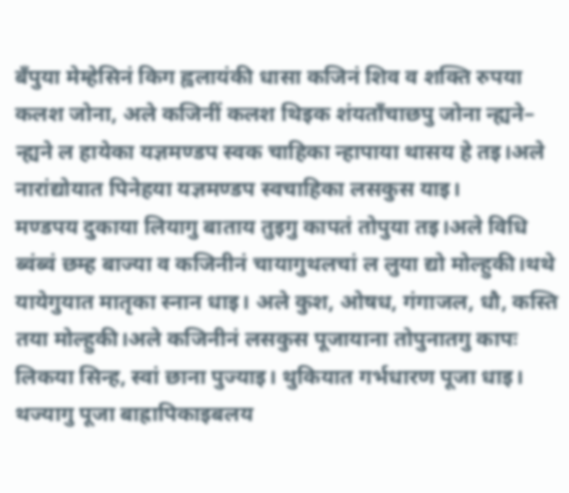बँपुया मेम्हेसिनं किग ह्वलायंकी धासा कजिनं शिव व शक्ति रुपया कलश जोना, अले कजिनीं कलश थिइक शंयताँचाछपु जोना न्ह्यने– न्ह्यने ल हायेका यज्ञमण्डप स्वक चाहिका न्हापाया थासय हे तइ।अले नारांद्योयात पिनेहया यज्ञमण्डप स्वचाहिका लसकुस याइ।
मण्डपय दुकाया लियागु बाताय तुइगु कापतं तोपुया तइ।अले विधि ब्वंब्वं छम्ह बाज्या व कजिनीनं चायागुथलचां ल लुया द्यो मोल्हुकी।थथे यायेगुयात मातृका स्नान धाइ। अले कुश, ओषध, गंगाजल, धौ, कस्ति तया मोल्हुकी।अले कजिनीनं लसकुस पूजायाना तोपुनातगु कापः लिकया सिन्ह, स्वां छाना पुज्याइ। थुकियात गर्भधारण पूजा धाइ। थज्यागु पूजा बाह्रापिकाइबलय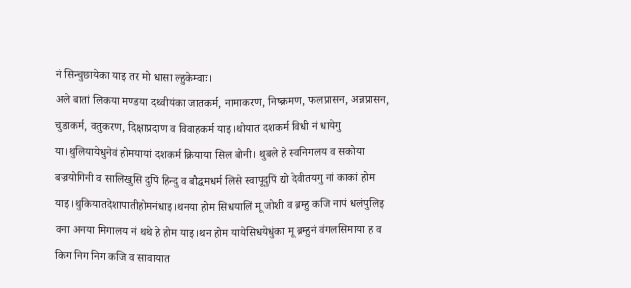नं सिन्चुछायेका याइ तर मो धासा ल्हुकेम्वाः।
अले बातां लिकया मण्डया दथ्वीयंका जातकर्म, नामाकरण, निष्क्रमण, फलप्रासन, अन्नप्रासन, चुडाकर्म, वतुकरण, दिक्षाप्रदाण व विवाहकर्म याइ।थोयात दशकर्म विधी नं धायेगु या।थुलियायेधुनेवं होमयायां दशकर्म क्रियाया सिल बोनी। थुबले हे स्वनिगलय व सकोया बज्रयोगिनी व सालिखुसि दुपिं हिन्दु व बौद्घमधर्म लिसे स्वापूदुपिं द्यो देवीतयगु नां काकां होम याइ।थुकियातदेशापातीहोमनंधाइ।थनया होम सिधयालिं मू जोशी व ब्रम्हु कजि नापं धलंपुलिइ वना अनया मिगालय नं थथे हे होम याइ।थन होम यायेसिधयेधुंका मू ब्रम्हुनं वंगलसिमाया ह व किग निग निग कजि व सावायात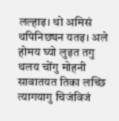लल्हाइ। थो अमिसं थपिनिछ्यन यतइ। अले होमय घ्यो लुइत तगु थलय चोंगु मोहनी सावातयत तिका लच्छि त्यागयागु चिजंविजं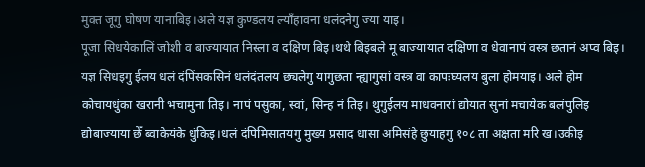मुक्त जूगु घोषण यानाबिइ।अले यज्ञ कुण्डलय ल्याँहावना धलंदनेगु ज्या याइ।
पूजा सिधयेकालिं जोशी व बाज्यायात निस्ला व दक्षिण बिइ।थथे बिइबले मू बाज्यायात दक्षिणा व धेवानापं वस्त्र छतानं अप्व बिइ। यज्ञ सिधइगु ईलय धलं दंपिंसकसिनं धलंदंतलय छ्यलेगु यागुछता न्ह्यागुसां वस्त्र वा कापःघ्यलय बुला होमयाइ। अले होम कोचायधुंका खरानी भचामुना तिइ। नापं पसुका, स्वां, सिन्ह नं तिइ। थुगुईलय माधवनारां द्योयात सुनां मचायेक बलंपुलिइ द्योबाज्याया छेँ ब्वाकेयंके धुंकिइ।धलं दंपिमिसातयगु मुख्य प्रसाद धासा अमिसंहे छुयाहगु १०८ ता अक्षता मरि ख।उकीइ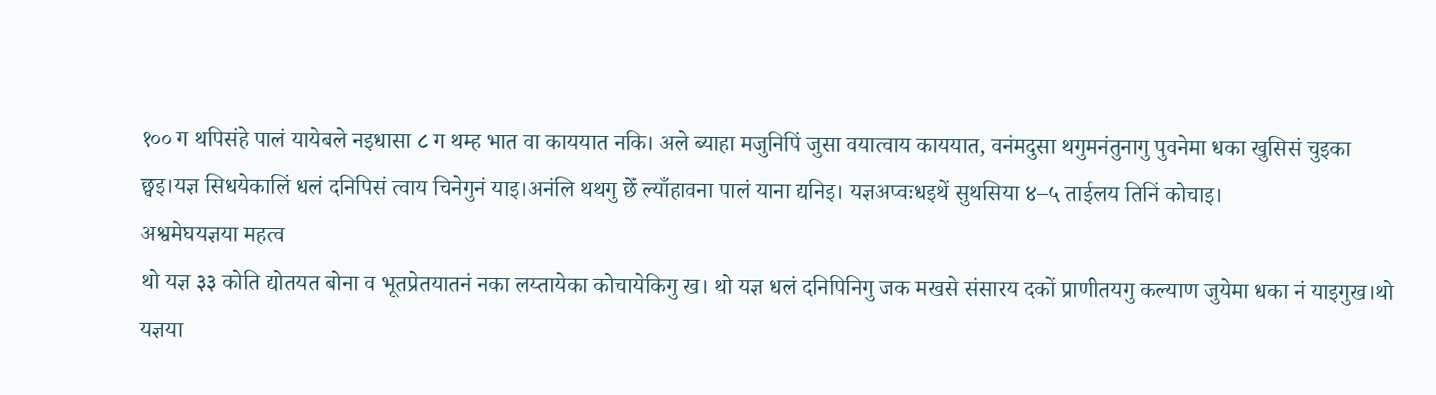१०० ग थपिसंहे पालं यायेबले नइधासा ८ ग थम्ह भात वा काययात नकि। अले ब्याहा मजुनिपिं जुसा वयात्वाय काययात, वनंमदुसा थगुमनंतुनागु पुवनेमा धका खुसिसं चुइका छ्वइ।यज्ञ सिधयेकालिं धलं दनिपिसं त्वाय चिनेगुनं याइ।अनंलि थथगु छेँ ल्याँहावना पालं याना द्यनिइ। यज्ञअप्वःधइथें सुथसिया ४–५ ताईलय तिनिं कोचाइ।
अश्वमेघयज्ञया महत्व
थो यज्ञ ३३ कोति द्योतयत बोना व भूतप्रेतयातनं नका लय्तायेका कोचायेकिगु ख। थो यज्ञ धलं दनिपिनिगु जक मखसे संसारय दकों प्राणीतयगु कल्याण जुयेमा धका नं याइगुख।थो यज्ञया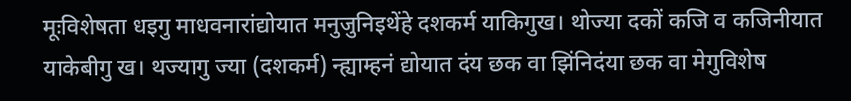मूःविशेषता धइगु माधवनारांद्योयात मनुजुनिइथेंहे दशकर्म याकिगुख। थोज्या दकों कजि व कजिनीयात याकेबीगु ख। थज्यागु ज्या (दशकर्म) न्ह्याम्हनं द्योयात दंय छक वा झिंनिदंया छक वा मेगुविशेष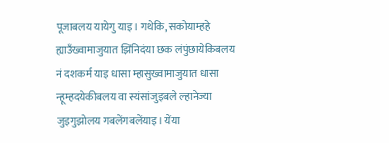पूजाबलय यायेगु याइ। गथेकि, सकोयाम्हहे ह्याउँख्वामाजुयात झिंनिदंया छक लंपुंछायेकिबलय नं दशकर्म याइ धासा म्हासुख्वामाजुयात धासा न्हूम्हदयेकीबलय वा स्यंसांजुइबले ल्हानेज्या जुइगुझोलय गबलेंगबलेंयाइ। येंया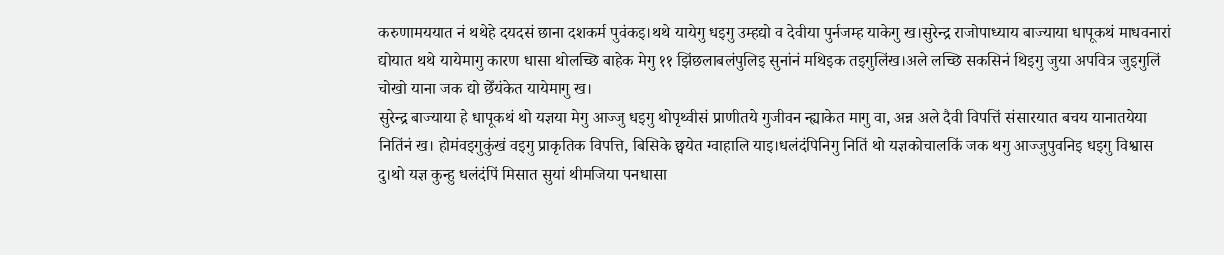करुणामययात नं थथेहे दयदसं छाना दशकर्म पुवंकइ।थथे यायेगु धइगु उम्हद्यो व देवीया पुर्नजम्ह याकेगु ख।सुरेन्द्र राजोपाध्याय बाज्याया धापूकथं माधवनारां द्योयात थथे यायेमागु कारण धासा थोलच्छि बाहेक मेगु ११ झिंछलाबलंपुलिइ सुनांनं मथिइक तइगुलिंख।अले लच्छि सकसिनं थिइगु जुया अपवित्र जुइगुलिं चोखो याना जक द्यो छेँयंकेत यायेमागु ख।
सुरेन्द्र बाज्याया हे धापूकथं थो यज्ञया मेगु आज्जु धइगु थोपृथ्वीसं प्राणीतये गुजीवन न्ह्याकेत मागु वा, अन्न अले दैवी विपत्तिं संसारयात बचय यानातयेया नितिंनं ख। होमंवइगुकुंखं वइगु प्राकृतिक विपत्ति, बिसिके छ्वयेत ग्वाहालि याइ।धलंदंपिनिगु नितिं थो यज्ञकोचालकिं जक थगु आज्जुपुवनिइ धइगु विश्वास दु।थो यज्ञ कुन्हु धलंदंपिं मिसात सुयां थीमजिया पनधासा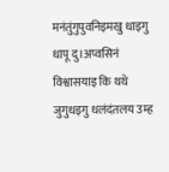मनंतुंगुपुवनिइमखु धाइगु धापू दु।अप्वसिनं विश्वासयाइ कि थथे जुगुधइगु धलंदंतलय उम्ह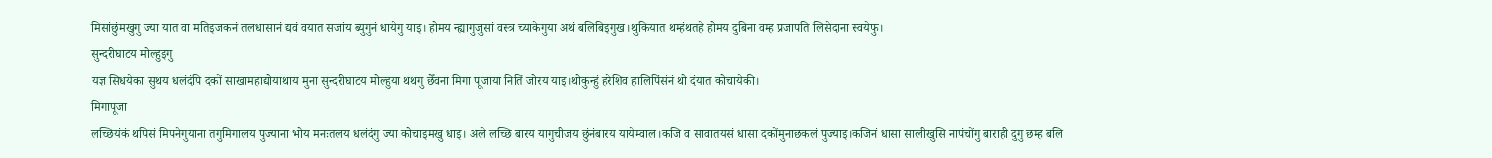मिसांछुंमखुगु ज्या यात वा मतिइजकनं तलधासानं द्यवं वयात सजांय ब्युगुनं धायेगु याइ। होमय न्ह्यागुजुसां वस्त्र च्याकेगुया अथं बलिबिइगुख।थुकियात थम्हंथतहे होमय दुबिना वम्ह प्रजापति लिसेदाना स्वयेफु।
सुन्दरीघाटय मोल्हुइगु
यज्ञ सिधयेका सुथय धलंदंपि दकों साखामहाद्योयाथाय मुना सुन्दरीघाटय मोल्हुया थथगु छेँवना मिगा पूजाया नितिं जोरय याइ।थोकुन्हुं हरेशिव हालिपिंसंनं थो दंयात कोचायेकी।
मिगापूजा
लच्छियंकं थपिसं मिपनेगुयाना तगुमिगालय पुज्याना भोय मनःतलय धलंदंगु ज्या कोचाइमखु धाइ। अले लच्छि बारय यागुचीजय छुंनंबारय यायेम्वाल।कजि व सावातयसं धासा दकोंमुनाछकलं पुज्याइ।कजिनं धासा सालीखुसि नापंचोंगु बाराही दुगु छम्ह बलि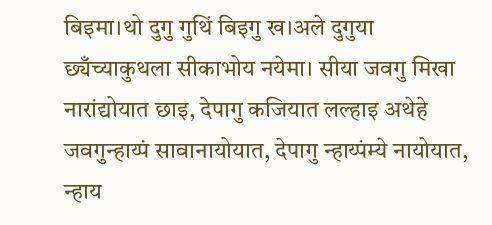बिइमा।थो दुगु गुथिं बिइगु ख।अले दुगुया छ्यँच्याकुथला सीकाभोय नयेमा। सीया जवगु मिखा नारांद्योयात छाइ, देपागु कजियात लल्हाइ अथेहे जवगुन्हाय्पं सावानायोयात, देपागु न्हाय्पंम्ये नायोयात, न्हाय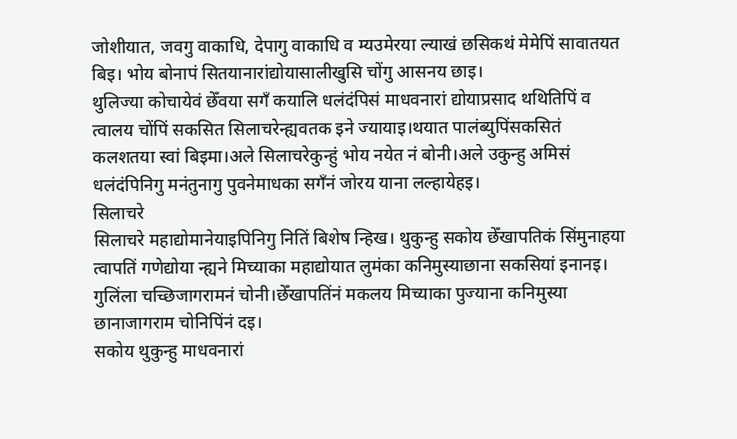जोशीयात, जवगु वाकाधि, देपागु वाकाधि व म्यउमेरया ल्याखं छसिकथं मेमेपिं सावातयत बिइ। भोय बोनापं सितयानारांद्योयासालीखुसि चोंगु आसनय छाइ।
थुलिज्या कोचायेवं छेँवया सगँ कयालि धलंदंपिसं माधवनारां द्योयाप्रसाद थथितिपिं व त्वालय चोंपिं सकसित सिलाचरेन्ह्यवतक इने ज्यायाइ।थयात पालंब्युपिंसकसितं कलशतया स्वां बिइमा।अले सिलाचरेकुन्हुं भोय नयेत नं बोनी।अले उकुन्हु अमिसं धलंदंपिनिगु मनंतुनागु पुवनेमाधका सगँनं जोरय याना लल्हायेहइ।
सिलाचरे
सिलाचरे महाद्योमानेयाइपिनिगु नितिं बिशेष न्हिख। थुकुन्हु सकोय छेँखापतिकं सिंमुनाहया त्वापतिं गणेद्योया न्ह्यने मिच्याका महाद्योयात लुमंका कनिमुस्याछाना सकसियां इनानइ। गुलिंला चच्छिजागरामनं चोनी।छेँखापतिंनं मकलय मिच्याका पुज्याना कनिमुस्या छानाजागराम चोनिपिंनं दइ।
सकोय थुकुन्हु माधवनारां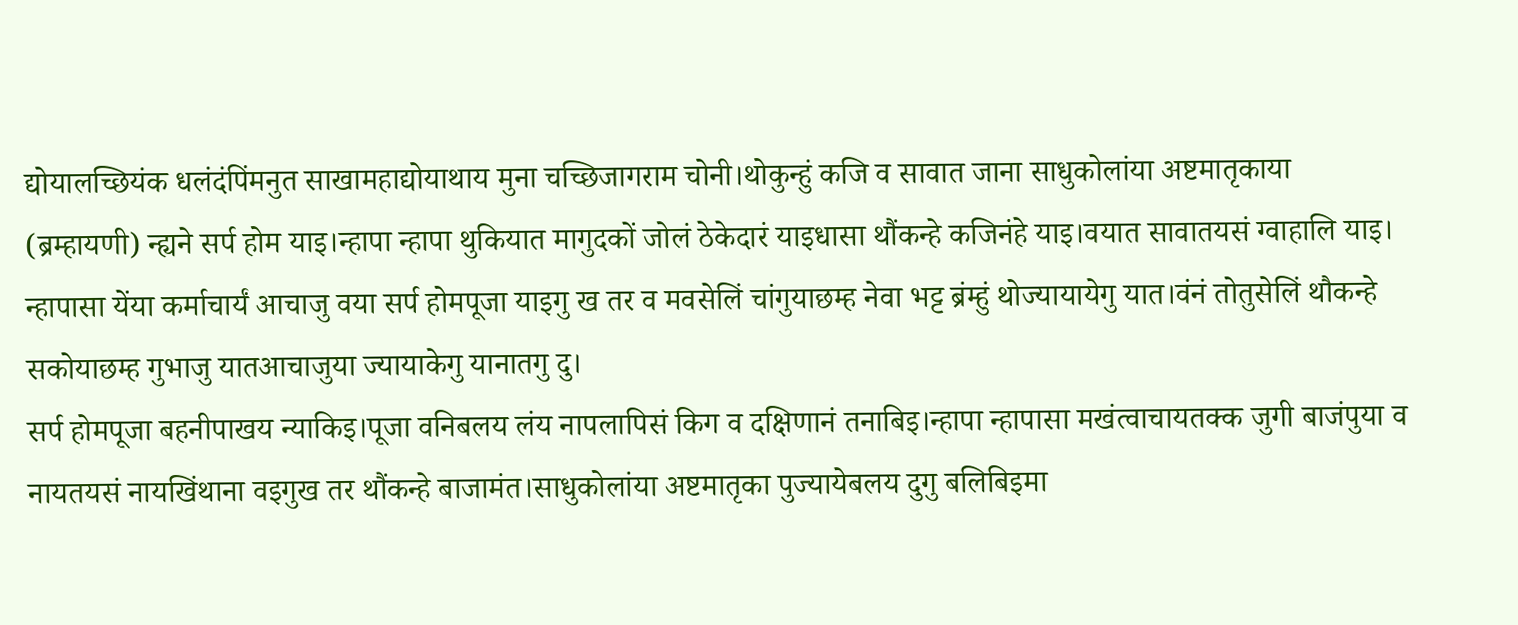द्योयालच्छियंक धलंदंपिंमनुत साखामहाद्योयाथाय मुना चच्छिजागराम चोनी।थोकुन्हुं कजि व सावात जाना साधुकोलांया अष्टमातृकाया (ब्रम्हायणी) न्ह्यने सर्प होम याइ।न्हापा न्हापा थुकियात मागुदकों जोलं ठेकेदारं याइधासा थौंकन्हे कजिनंहे याइ।वयात सावातयसं ग्वाहालि याइ। न्हापासा येंया कर्माचार्यं आचाजु वया सर्प होमपूजा याइगु ख तर व मवसेलिं चांगुयाछम्ह नेवा भट्ट ब्रंम्हुं थोज्यायायेगु यात।वंनं तोतुसेलिं थौकन्हे सकोयाछम्ह गुभाजु यातआचाजुया ज्यायाकेगु यानातगु दु।
सर्प होमपूजा बहनीपाखय न्याकिइ।पूजा वनिबलय लंय नापलापिसं किग व दक्षिणानं तनाबिइ।न्हापा न्हापासा मखंत्वाचायतक्क जुगी बाजंपुया व नायतयसं नायखिंथाना वइगुख तर थौंकन्हे बाजामंत।साधुकोलांया अष्टमातृका पुज्यायेबलय दुगु बलिबिइमा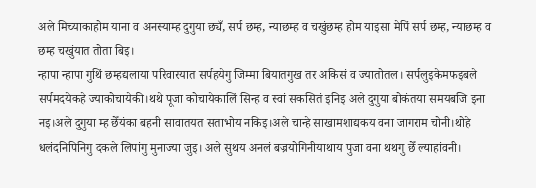अले मिच्याकाहोम याना व अनस्याम्ह दुगुया छ्यँ, सर्प छम्ह, न्याछम्ह व चखुंछम्ह होम याइसा मेपिं सर्प छम्ह, न्याछम्ह व छम्ह चखुंयात तोता बिइ।
न्हापा न्हापा गुथिं छम्हद्यलाया परिवारयात सर्पहयेगु जिम्मा बियातगुख तर अकिसं व ज्यातोतल। सर्पलुइकेमफइबले सर्पमदयेकहे ज्याकोचायेकी।थथे पूजा कोचायेकालिं सिन्ह व स्वां सकसितं इनिइ अले दुगुया बोकंतया समयबजि इना नइ।अले दुगुया म्ह छेँयंका बहनी सावातयत सताभोय नकिइ।अले चान्हे साखामशाद्यकय वना जागराम चोनी।थोहे धलंदनिपिनिगु दकले लिपांगु मुनाज्या जुइ। अले सुथय अनलं बज्रयोगिनीयाथाय पुजा वना थथगु छेँ ल्याहांवनी।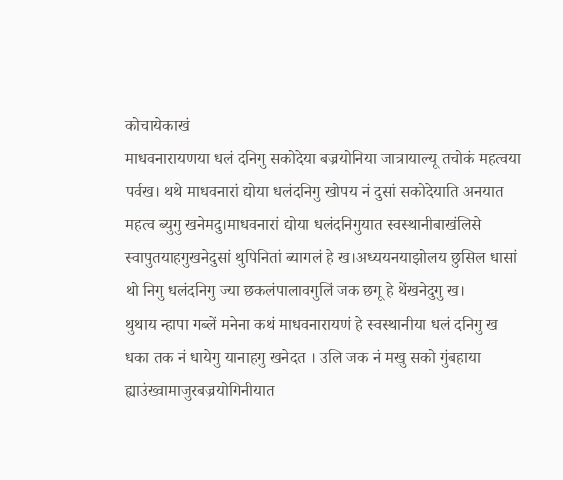कोचायेकाखं
माधवनारायणया धलं दनिगु सकोदेया बज्रयोनिया जात्रायाल्यू तचोकं महत्वया पर्वख। थथे माधवनारां द्योया धलंदनिगु खोपय नं दुसां सकोदेयाति अनयात महत्व ब्युगु खनेमदु।माधवनारां द्योया धलंदनिगुयात स्वस्थानीबाखंलिसे स्वापुतयाहगुखनेदुसां थुपिनितां ब्यागलं हे ख।अध्ययनयाझोलय छुसिल धासां थो निगु धलंदनिगु ज्या छकलंपालावगुलिं जक छगू हे थेंखनेदुगु ख।
थुथाय न्हापा गब्लें मनेना कथं माधवनारायणं हे स्वस्थानीया धलं दनिगु ख धका तक नं धायेगु यानाहगु खनेदत । उलि जक नं मखु सको गुंबहाया ह्याउंख्वामाजुरबज्रयोगिनीयात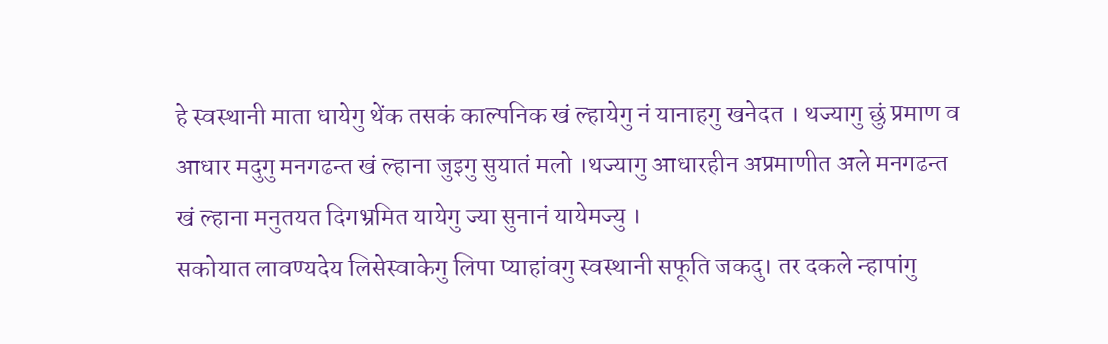हे स्वस्थानी माता धायेगु थेंक तसकं काल्पनिक खं ल्हायेगु नं यानाहगु खनेदत । थज्यागु छुं प्रमाण व आधार मदुगु मनगढन्त खं ल्हाना जुइगु सुयातं मलो ।थज्यागु आधारहीन अप्रमाणीत अले मनगढन्त खं ल्हाना मनुतयत दिगभ्रमित यायेगु ज्या सुनानं यायेमज्यु ।
सकोयात लावण्यदेय लिसेस्वाकेगु लिपा प्याहांवगु स्वस्थानी सफूति जकदु। तर दकले न्हापांगु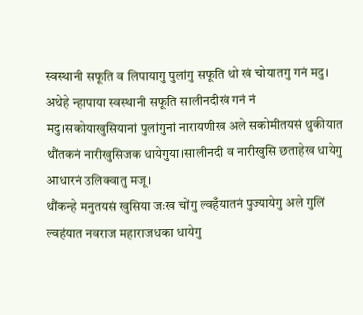स्वस्थानी सफूति व लिपायागु पुलांगु सफूति थो खं चोयातगु गनं मदु। अथेहे न्हापाया स्वस्थानी सफूति सालीनदीखं गनं नं मदु।सकोयाखुसियानां पुलांगुनां नारायणीख अले सकोमीतयसं थुकीयात थौंतकनं नारीखुसिजक धायेगुया।सालीनदी व नारीखुसि छताहेख धायेगु आधारनं उलिक्वातु मजू।
थौंकन्हे मनुतयसं खुसिया जःख चोंगु ल्वहँयातनं पुज्यायेगु अले गुलिं ल्वहंयात नवराज महाराजधका धायेगु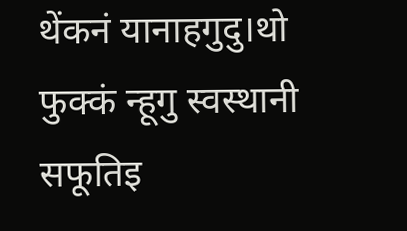थेंकनं यानाहगुदु।थो फुक्कं न्हूगु स्वस्थानी सफूतिइ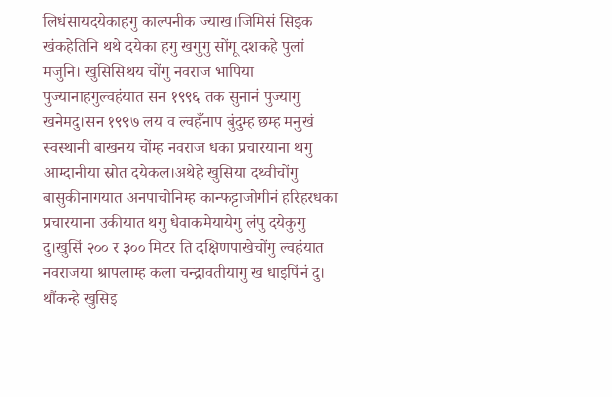लिधंसायदयेकाहगु काल्पनीक ज्याख।जिमिसं सिइक खंकहेतिनि थथे दयेका हगु खगुगु सोंगू दशकहे पुलां मजुनि। खुसिसिथय चोंगु नवराज भापिया पुज्यानाहगुल्वहंयात सन १९९६ तक सुनानं पुज्यागु खनेमदु।सन १९९७ लय व ल्वहँनाप बुंदुम्ह छम्ह मनुखं स्वस्थानी बाखनय चोंम्ह नवराज धका प्रचारयाना थगु आम्दानीया स्रोत दयेकल।अथेहे खुसिया दथ्वीचोंगु बासुकीनागयात अनपाचोनिम्ह कान्फट्टाजोगीनं हरिहरधका प्रचारयाना उकीयात थगु धेवाकमेयायेगु लंपु दयेकुगु दु।खुसिं २०० र ३०० मिटर ति दक्षिणपाखेचोंगु ल्वहंयात नवराजया श्रापलाम्ह कला चन्द्रावतीयागु ख धाइपिंनं दु।
थौंकन्हे खुसिइ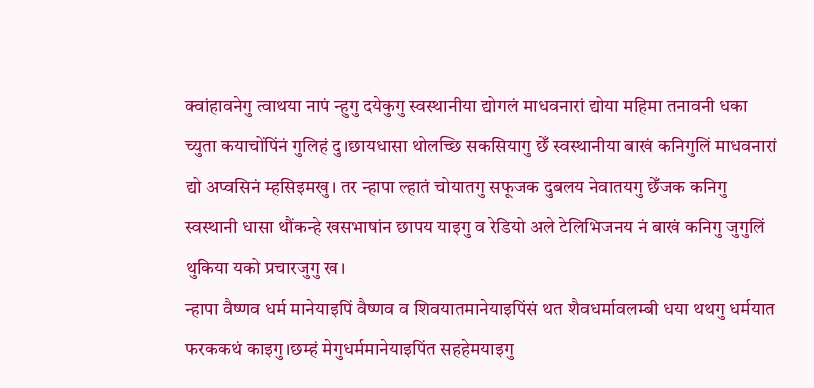क्वांहावनेगु त्वाथया नापं न्हुगु दयेकुगु स्वस्थानीया द्योगलं माधवनारां द्योया महिमा तनावनी धका च्युता कयाचोंपिंनं गुलिहं दु।छायधासा थोलच्छि सकसियागु छेँ स्वस्थानीया बाखं कनिगुलिं माधवनारां द्यो अप्वसिनं म्हसिइमखु। तर न्हापा ल्हातं चोयातगु सफूजक दुबलय नेवातयगु छेँजक कनिगु स्वस्थानी धासा थौंकन्हे खसभाषांन छापय याइगु व रेडियो अले टेलिभिजनय नं बाखं कनिगु जुगुलिं थुकिया यको प्रचारजुगु ख।
न्हापा वैष्णव धर्म मानेयाइपिं वैष्णव व शिवयातमानेयाइपिंसं थत शैवधर्मावलम्बी धया थथगु धर्मयात फरककथं काइगु।छम्हं मेगुधर्ममानेयाइपिंत सहहेमयाइगु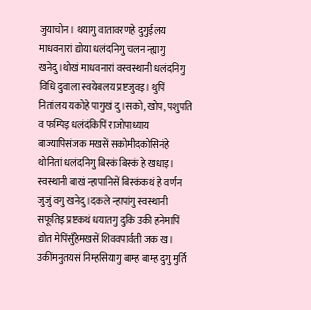जुयाचोन। थयागु वातावरणहे दुगुईलय माधवनारां द्योया धलंदनिगु चलन न्ह्यागु खनेदु।थोखं माधवनारां वस्वस्थानी धलंदनिगु विधि दुवाला स्वयेबलय प्रष्टजुवइ। थुपिं नितांलय यकोहे पागुखं दु।सको, खोप, पशुपति व फम्पिइ धलंदंकिपिं राजोपाध्याय बाज्यापिसंजक मखसें सकोमीदकोसिनंहे थोनितां धलंदनिगु बिस्कं बिस्कं हे खधाइ।
स्वस्थानी बाखं न्हापानिसें बिस्कंकथं हे वर्णन जुजुं वगु खनेदु।दकले न्हापांगु स्वस्थानी सफूतिइ प्रष्टकथं धयातगु दुकि उकी हनेमापिं द्योत मेपिंसुँहेमखसें शिववपार्वती जक ख। उकींमनुतयसं निम्हसियागु बाम्ह बाम्ह दुगु मुर्ति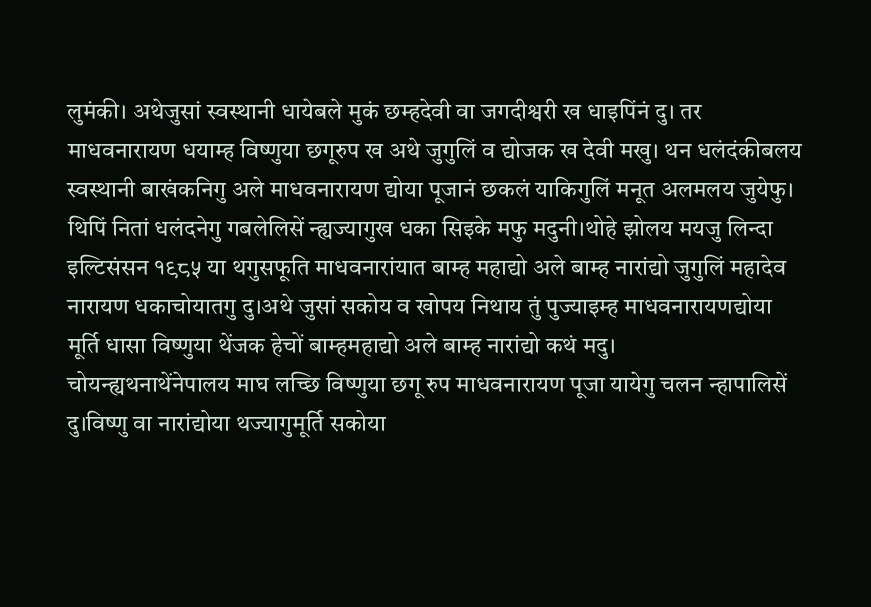लुमंकी। अथेजुसां स्वस्थानी धायेबले मुकं छम्हदेवी वा जगदीश्वरी ख धाइपिंनं दु। तर माधवनारायण धयाम्ह विष्णुया छगूरुप ख अथे जुगुलिं व द्योजक ख देवी मखु। थन धलंदंकीबलय स्वस्थानी बाखंकनिगु अले माधवनारायण द्योया पूजानं छकलं याकिगुलिं मनूत अलमलय जुयेफु।
थिपिं नितां धलंदनेगु गबलेलिसें न्ह्यज्यागुख धका सिइके मफु मदुनी।थोहे झोलय मयजु लिन्दा इल्टिसंसन १९८५ या थगुसफूति माधवनारांयात बाम्ह महाद्यो अले बाम्ह नारांद्यो जुगुलिं महादेव नारायण धकाचोयातगु दु।अथे जुसां सकोय व खोपय निथाय तुं पुज्याइम्ह माधवनारायणद्योया मूर्ति धासा विष्णुया थेंजक हेचों बाम्हमहाद्यो अले बाम्ह नारांद्यो कथं मदु।
चोयन्ह्यथनाथेंनेपालय माघ लच्छि विष्णुया छगू रुप माधवनारायण पूजा यायेगु चलन न्हापालिसें दु।विष्णु वा नारांद्योया थज्यागुमूर्ति सकोया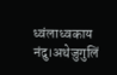ध्वंलाध्वकाय नंदु।अथेजुगुलिं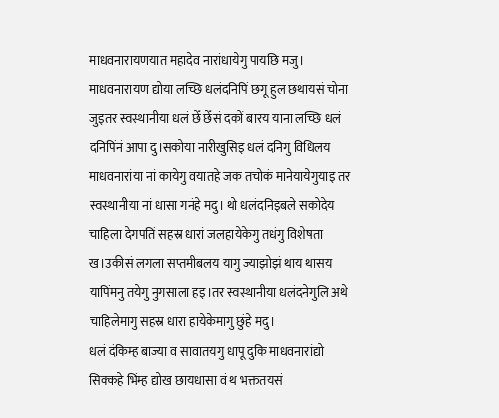माधवनारायणयात महादेव नारांधायेगु पायछि मजु।
माधवनारायण द्योया लच्छि धलंदनिपिं छगू हुल छथायसं चोना जुइतर स्वस्थानीया धलं छेँ छेँसं दकों बारय याना लच्छि धलं दनिपिंनं आपा दु।सकोया नारीखुसिइ धलं दनिगु विधिलय माधवनारांया नां कायेगु वयातहे जक तचोकं मानेयायेगुयाइ तर स्वस्थानीया नां धासा गनंहे मदु। थो धलंदनिइबले सकोदेय चाहिला देगपतिं सहस्र धारां जलहायेकेगु तधंगु विशेषता ख।उकीसं लगला सप्तमीबलय यागु ज्याझोझं थाय थासय यापिंमनु तयेगु नुगसाला हइ।तर स्वस्थानीया धलंदनेगुलि अथे चाहिलेमागु सहस्र धारा हायेकेमागु छुंहे मदु।
धलं दंकिम्ह बाज्या व सावातयगु धापू दुकि माधवनारांद्यो सिक्कहे भिंम्ह द्योख छायधासा वं थ भक्ततयसं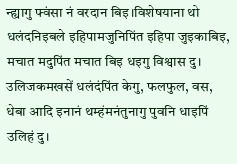न्ह्यागु फ्वंसा नं वरदान बिइ।विशेषयाना थो धलंदनिइबले इहिपामजुनिपिंत इहिपा जुइकाबिइ, मचात मदुपिंत मचात बिइ धइगु विश्वास दु। उलिजकमखसें धलंदंपिंत केगु, फलफुल, वस, धेबा आदि इनानं थम्हंमनंतुनागु पुवनि धाइपिं उलिहं दु।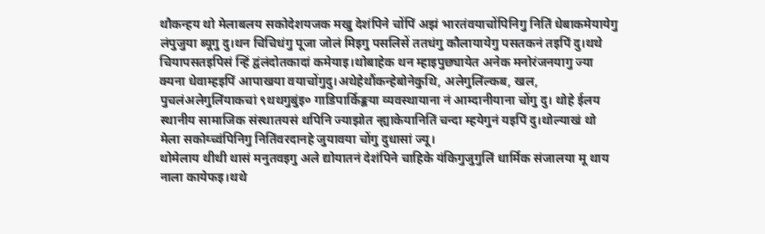थौकन्हय थो मेलाबलय सकोदेशयजक मखु देशंपिने चोंपिं अझं भारतंवयाचोंपिनिगु नितिं धेबाकमेयायेगु लंपुजुया ब्यूगु दु।थन चिचिधंगु पूजा जोलं मिइगु पसलिसें ततधंगु कौलायायेगु पसतकनं तइपिं दु।थथे चियापसतइपिसं न्हिं द्वंलंदोतकादां कमेयाइ।थोबाहेक थन म्हाइपुछ्यायेत अनेक मनोरंजनयागु ज्या क्यना धेवाम्हइपिं आपाखया वयाचोंगुदु।अथेहेथौंकन्हेबोनेकुथि, अलेगुलिंल्कब, खल, पुचलंअलेगुलिंयाकचां ९थथगुबुंइ० गाडिपार्किङ्कया व्यवस्थायाना नं आम्दानीयाना चोंगु दु। थोहे ईलय स्थानीय सामाजिक संस्थातयसं थपिनि ज्याझोत न्ह्याकेयानितिं चन्दा म्हयेगुनं यइपिं दु।थोल्याखं थो मेला सकोय्च्वंपिनिगु नितिंवरदानहे जुयावया चोंगु दुधासां ज्यू।
थोमेलाय थीथी थासं मनुतवइगु अले द्योयातनं देशंपिने चाहिके यंकिगुजुगुलिं धार्मिक संजालया मू थाय नाला कायेफइ।थथे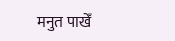मनुत पाखेँ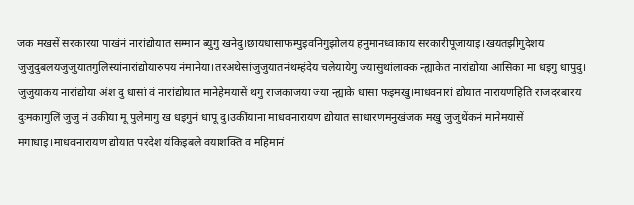जक मखसें सरकारया पाखंनं नारांद्योयात सम्मान ब्युगु खनेदु।छायधासाफम्पुइवनिगुझोलय हनुमानध्वाकाय सरकारीपूजायाइ।खयतझीगुदेशय जुजुदुबलयजुजुयातगुलिस्यांनारांद्योयारुपय नंमानेया।तरअथेसांजुजुयातनंथम्हंदेय चलेयायेगु ज्यासुथांलाक्क न्ह्याकेत नारांद्योया आसिका मा धइगु धापुदु। जुजुयाकय नारांद्योया अंश दु धासां वं नारांद्योयात मानेहेमयासें थगु राजकाजया ज्या न्ह्याके धासा फइमखु।माधवनारां द्योयात नारायणहिति राजदरबारय दुःमकागुलिं जुजु नं उकीया मू पुलेमागु ख धइगुनं धापू दु।उकींयाना माधवनारायण द्योयात साधारणमनुखंजक मखु जुजुथेंकनं मानेमयासें मगाधाइ।माधवनारायण द्योयात परदेश यंकिइबले वयाशक्ति व महिमानं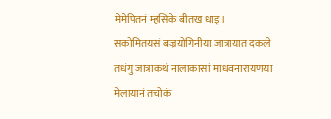मेमेपितनं म्हसिके बीतख धाइ।
सकोमितयसं बज्रयोगिनीया जात्रायात दकले तधंगु जात्राकथं नालाकासां माधवनारायणया मेलायानं तचोकं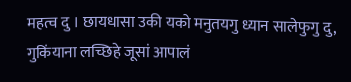महत्व दु । छायधासा उकी यको मनुतयगु ध्यान सालेफुगु दु, गुकिंयाना लच्छिहे जूसां आपालं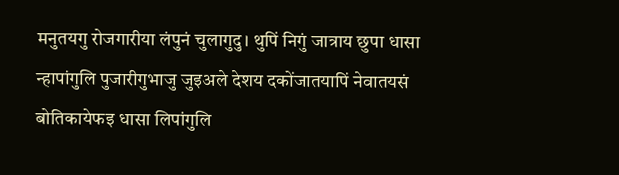मनुतयगु रोजगारीया लंपुनं चुलागुदु। थुपिं निगुं जात्राय छुपा धासा न्हापांगुलि पुजारीगुभाजु जुइअले देशय दकोंजातयापिं नेवातयसं बोतिकायेफइ धासा लिपांगुलि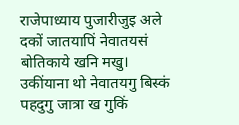राजेपाध्याय पुजारीजुइ अले दकों जातयापिं नेवातयसं बोतिकाये खनि मखु। उकींयाना थो नेवातयगु बिस्कं पहदुगु जात्रा ख गुकिं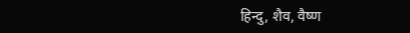हिन्दु, शैव, वैष्ण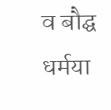व बौद्घ धर्मया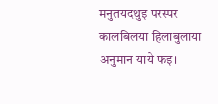मनुतयदथुइ परस्पर कालबिलया हिलाबुलाया अनुमान याये फइ।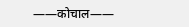——कोचाल——